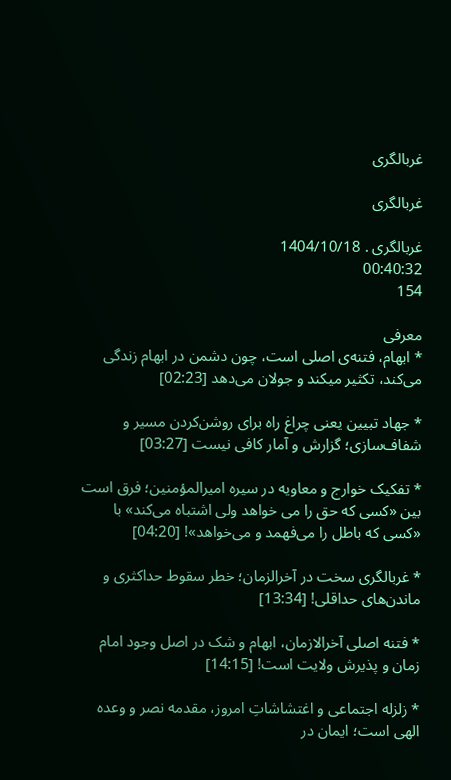غربالگری

غربالگری

غربالگری . 1404/10/18
00:40:32
154

معرفی
* ابهام، فتنه‌ی اصلی است، چون دشمن در ابهام زندگی می‌کند، تکثیر میکند و جولان می‌دهد [02:23]

* جهاد تبیین یعنی چراغ راه برای روشن‌کردن مسیر و شفاف‌سازی؛ گزارش و آمار کافی نیست [03:27]

* تفکیک خوارج و معاویه در سیره امیرالمؤمنین؛ فرق است بین «کسی که حق را می خواهد ولی اشتباه می‌کند» با «کسی که باطل را می‌فهمد و می‌خواهد»! [04:20]

* غربالگری سخت در آخرالزمان؛ خطر سقوط حداکثری و ماندن‌های حداقلی! [13:34]

* فتنه‌ اصلی آخرالازمان، ابهام و شک در اصل وجود امام زمان و پذیرش ولایت است! [14:15]

* زلزله اجتماعی‌ و اغتشاشاتِ امروز، مقدمه‌ نصر و وعده الهی است؛ ایمان در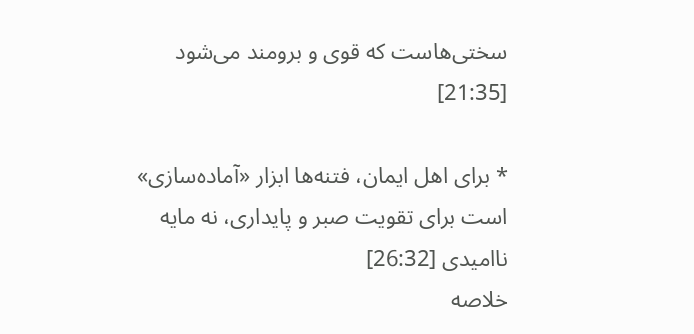سختی‌هاست که قوی و برومند می‌شود [21:35]

* برای اهل ایمان، فتنه‌ها ابزار «آماده‌سازی» است برای تقویت صبر و پایداری، نه مایه ناامیدی [26:32]
خلاصه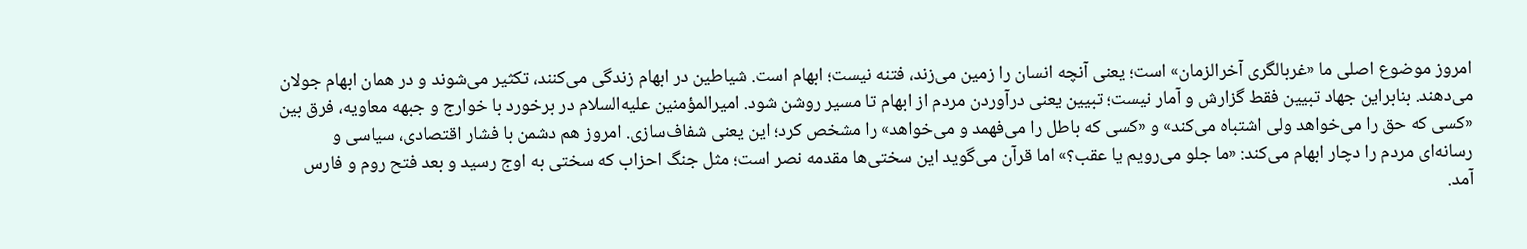امروز موضوع اصلی ما «غربالگری آخرالزمان» است؛ یعنی آنچه انسان را زمین می‌زند، فتنه نیست؛ ابهام است. شیاطین در ابهام زندگی می‌کنند، تکثیر می‌شوند و در همان ابهام جولان می‌دهند. بنابراین جهاد تبیین فقط گزارش و آمار نیست؛ تبیین یعنی درآوردن مردم از ابهام تا مسیر روشن شود. امیرالمؤمنین علیه‌السلام در برخورد با خوارج و جبهه معاویه، فرق بین «کسی که حق را می‌خواهد ولی اشتباه می‌کند» و «کسی که باطل را می‌فهمد و می‌خواهد» را مشخص کرد؛ این یعنی شفاف‌سازی. امروز هم دشمن با فشار اقتصادی، سیاسی و رسانه‌ای مردم را دچار ابهام می‌کند: «ما جلو می‌رویم یا عقب؟» اما قرآن می‌گوید این سختی‌ها مقدمه نصر است؛ مثل جنگ احزاب که سختی به اوج رسید و بعد فتح روم و فارس آمد.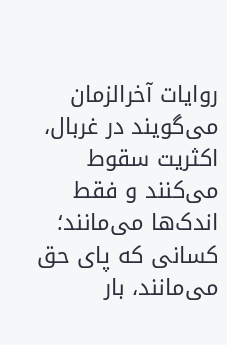روایات آخرالزمان می‌گویند در غربال، اکثریت سقوط می‌کنند و فقط اندک‌ها می‌مانند؛ کسانی که پای حق می‌مانند، بار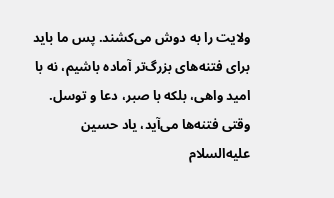ولایت را به دوش می‌کشند. پس ما باید برای فتنه‌های بزرگ‌تر آماده باشیم، نه با امید واهی، بلکه با صبر، دعا و توسل. وقتی فتنه‌ها می‌آید، یاد حسین علیه‌السلام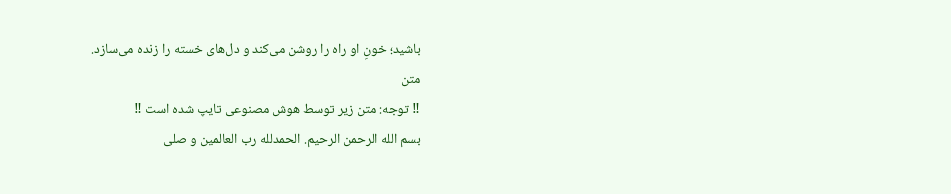باشید؛ خونِ او راه را روشن می‌کند و دل‌های خسته را زنده می‌سازد.
متن
‼ توجه: متن زیر توسط هوش مصنوعی تایپ شده است ‼
بسم الله الرحمن الرحیم. الحمدلله رب العالمین و صلی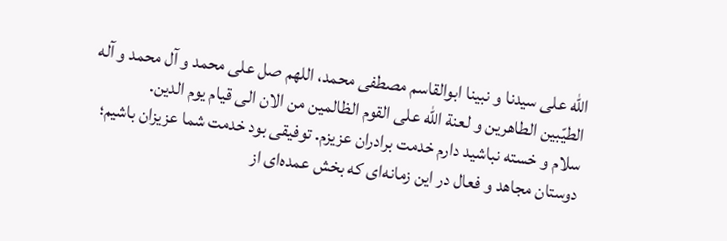الله علی سیدنا و نبینا ابوالقاسم مصطفی محمد، اللهم صل علی محمد و آل محمد و آله الطیّبین الطاهرین و لعنة الله علی القوم الظالمین من الان الی قیام یوم الدین.
سلام و خسته نباشید دارم خدمت برادران عزیزم. توفیقی بود خدمت شما عزیزان باشیم؛ دوستان مجاهد و فعال در این زمانه‌ای که بخش عمده‌ای از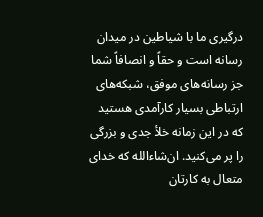درگیری ما با شیاطین در میدان رسانه است و حقاً و انصافاً شما جز رسانه‌های موفق، شبکه‌های ارتباطی بسیار کارآمدی هستید که در این زمانه خلأ جدی و بزرگی را پر می‌کنید. ان‌شاءالله که خدای متعال به کارتان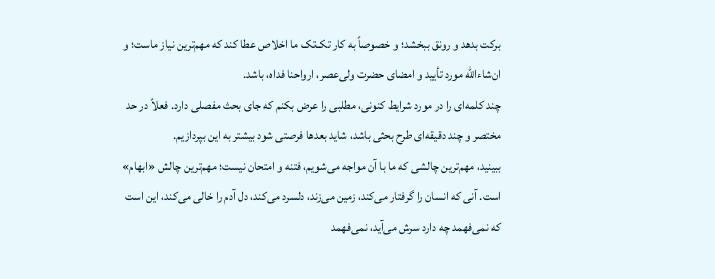برکت بدهد و رونق ببخشد؛ و خصوصاً به کار تک‌تک ما اخلاص عطا کند که مهم‌ترین نیاز ماست؛ و ان‌شاءالله مورد تأیید و امضای حضرت ولی‌عصر، ارواحنا فداه، باشد.
چند کلمه‌ای را در مورد شرایط کنونی، مطلبی را عرض بکنم که جای بحث مفصلی دارد. فعلاً در حد مختصر و چند دقیقه‌ای طرح بحثی باشد، شاید بعدها فرصتی شود بیشتر به این بپردازیم.
ببینید، مهم‌ترین چالشی که ما با آن مواجه می‌شویم، فتنه و امتحان نیست؛ مهم‌ترین چالش «ابهام» است. آنی که انسان را گرفتار می‌کند، زمین می‌زند، دلسرد می‌کند، دل آدم را خالی می‌کند، این است که نمی‌فهمد چه دارد سرش می‌آید، نمی‌فهمد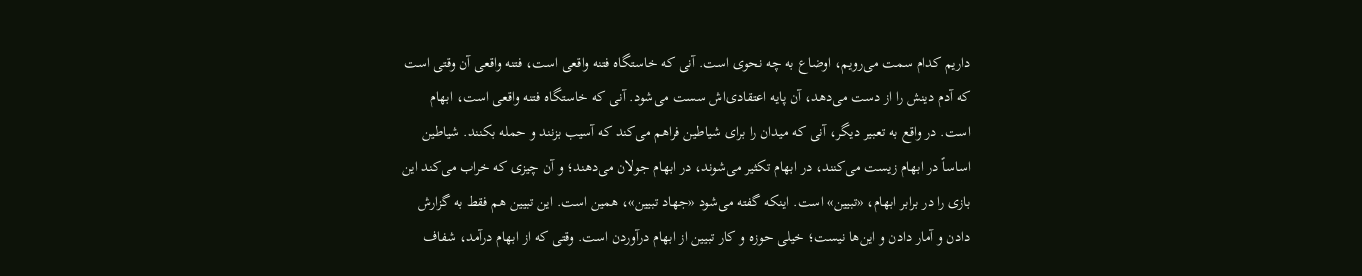داریم کدام سمت می‌رویم، اوضاع به چه نحوی است. آنی که خاستگاه فتنه واقعی است، فتنه واقعی آن وقتی است که آدم دینش را از دست می‌دهد، آن پایه اعتقادی‌اش سست می‌شود. آنی که خاستگاه فتنه واقعی است، ابهام است. در واقع به تعبیر دیگر، آنی که میدان را برای شیاطین فراهم می‌کند که آسیب بزنند و حمله بکنند. شیاطین اساساً در ابهام زیست می‌کنند، در ابهام تکثیر می‌شوند، در ابهام جولان می‌دهند؛ و آن چیزی که خراب می‌کند این بازی را در برابر ابهام، «تبیین» است. اینکه گفته می‌شود «جهاد تبیین»، همین است. این تبیین هم فقط به گزارش دادن و آمار دادن و این‌ها نیست؛ خیلی حوزه و کار تبیین از ابهام درآوردن است. وقتی که از ابهام درآمد، شفاف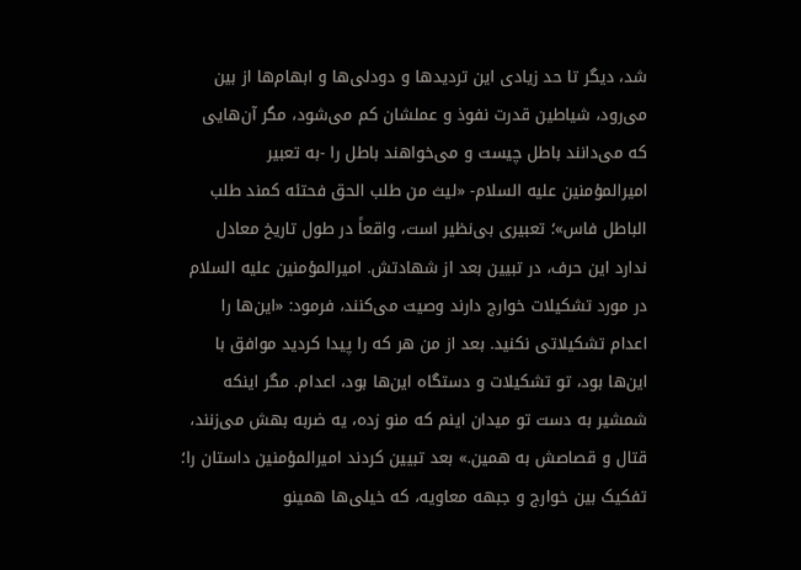شد، دیگر تا حد زیادی این تردیدها و دودلی‌ها و ابهام‌ها از بین می‌رود، شیاطین قدرت نفوذ و عملشان کم می‌شود، مگر آن‌هایی که می‌دانند باطل چیست و می‌خواهند باطل را -به تعبیر امیرالمؤمنین علیه السلام- «لیث من طلب الحق فحتئه کمند طلب الباطل فاس»؛ تعبیری بی‌نظیر است، واقعاً در طول تاریخ معادل ندارد این حرف، در تبیین بعد از شهادتش. امیرالمؤمنین علیه السلام در مورد تشکیلات خوارج دارند وصیت می‌کنند، فرمود: «این‌ها را اعدام تشکیلاتی نکنید. بعد از من هر که را پیدا کردید موافق با این‌ها بود، تو تشکیلات و دستگاه این‌ها بود، اعدام. مگر اینکه شمشیر به دست تو میدان اینم که منو زده، یه ضربه بهش می‌زنند، قتال و قصاصش به همین.» بعد تبیین کردند امیرالمؤمنین داستان را؛ تفکیک بین خوارج و جبهه معاویه، که خیلی‌ها همینو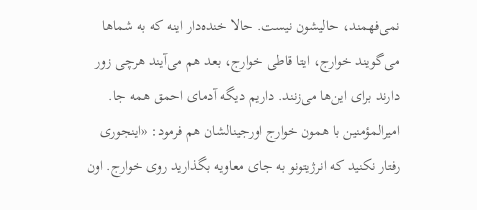نمی‌فهمند، حالیشون نیست. حالا خنده‌دار اینه که به شماها می‌گویند خوارج، ایتا قاطی خوارج، بعد هم می‌آیند هرچی زور دارند برای این‌ها می‌زنند. داریم دیگه آدمای احمق همه جا. امیرالمؤمنین با همون خوارج اورجینالشان هم فرمود: «اینجوری رفتار نکنید که انرژیتونو به جای معاویه بگذارید روی خوارج. اون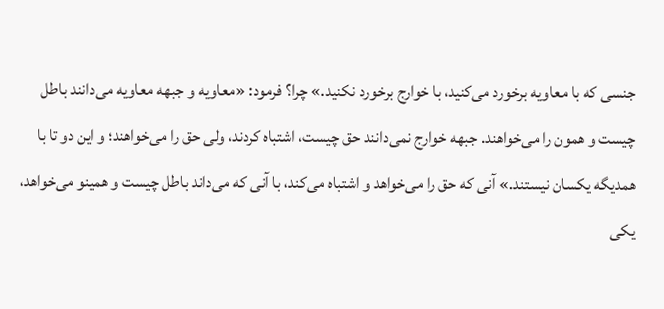جنسی که با معاویه برخورد می‌کنید، با خوارج برخورد نکنید.» چرا؟ فرمود: «معاویه و جبهه معاویه می‌دانند باطل چیست و همون را می‌خواهند. جبهه خوارج نمی‌دانند حق چیست، اشتباه کردند، ولی حق را می‌خواهند؛ و این دو تا با همدیگه یکسان نیستند.» آنی که حق را می‌خواهد و اشتباه می‌کند، با آنی که می‌داند باطل چیست و همینو می‌خواهد، یکی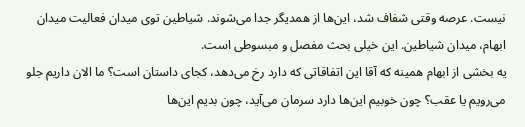نیست. عرصه وقتی شفاف شد، این‌ها از همدیگر جدا می‌شوند. شیاطین توی میدان فعالیت میدان ابهام، میدان شیاطین. این خیلی بحث مفصل و مبسوطی است.
یه بخشی از ابهام همینه که آقا این اتفاقاتی که دارد رخ می‌دهد، کجای داستان است؟ ما الان داریم جلو می‌رویم یا عقب؟ چون خوبیم این‌ها دارد سرمان می‌آید، چون بدیم این‌ها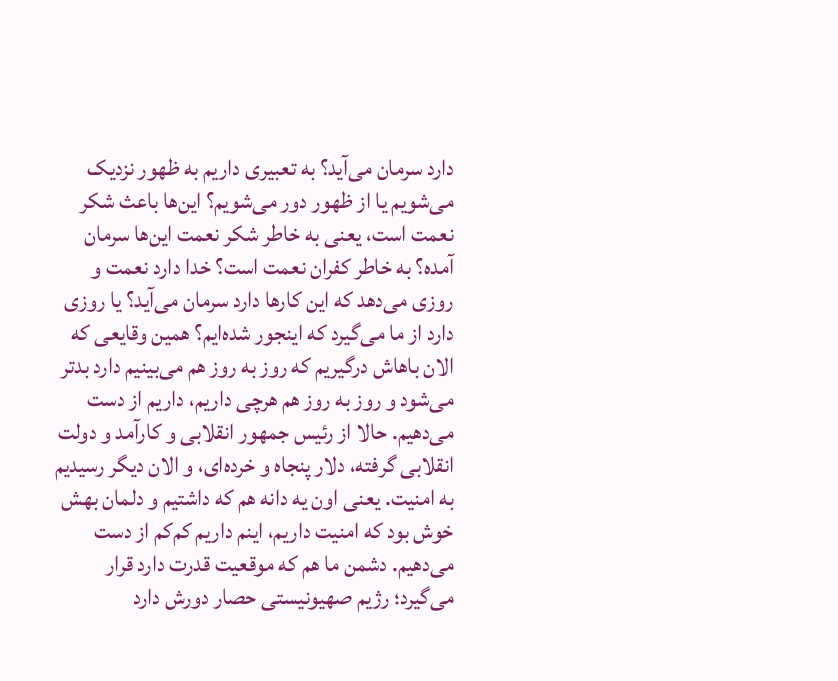دارد سرمان می‌آید؟ به تعبیری داریم به ظهور نزدیک می‌شویم یا از ظهور دور می‌شویم؟ این‌ها باعث شکر نعمت است، یعنی به خاطر شکر نعمت این‌ها سرمان آمده؟ به خاطر کفران نعمت است؟ خدا دارد نعمت و روزی می‌دهد که این کارها دارد سرمان می‌آید؟ یا روزی دارد از ما می‌گیرد که اینجور شده‌ایم؟ همین وقایعی که الان باهاش درگیریم که روز به روز هم می‌بینیم دارد بدتر می‌شود و روز به روز هم هرچی داریم، داریم از دست می‌دهیم. حالا از رئیس جمهور انقلابی و کارآمد و دولت انقلابی گرفته، دلار پنجاه و خرده‌ای، و الان دیگر رسیدیم به امنیت. یعنی اون یه دانه هم که داشتیم و دلمان بهش خوش بود که امنیت داریم، اینم داریم کم‌کم از دست می‌دهیم. دشمن ما هم که موقعیت قدرت دارد قرار می‌گیرد؛ رژیم صهیونیستی حصار دورش دارد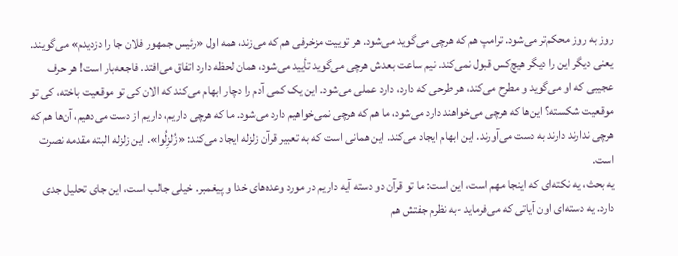روز به روز محکم‌تر می‌شود. ترامپ هم که هرچی می‌گوید می‌شود. هر توییت مزخرفی هم که می‌زند، همه اول «رئیس جمهور فلان جا را دزدیدم» می‌گویند. یعنی دیگر این را دیگر هیچ‌کس قبول نمی‌کند. نیم ساعت بعدش هرچی می‌گوید تأیید می‌شود، همان لحظه دارد اتفاق می‌افتد. فاجعه‌بار است! هر حرف عجیبی که او می‌گوید و مطرح می‌کند، هر طرحی که دارد، دارد عملی می‌شود. این یک کمی آدم را دچار ابهام می‌کند که الان کی تو موقعیت باخته، کی تو موقعیت شکسته؟ این‌ها که هرچی می‌خواهند دارد می‌شود، ما هم که هرچی نمی‌خواهیم دارد می‌شود. ما که هرچی داریم، داریم از دست می‌دهیم، آن‌ها هم که هرچی ندارند دارند به دست می‌آورند. این ابهام ایجاد می‌کند. این همانی است که به تعبیر قرآن زلزله ایجاد می‌کند: «زُلزِلُوا». این زلزله البته مقدمه نصرت است.
یه بحث، یه نکته‌ای که اینجا مهم است، این است: ما تو قرآن دو دسته آیه داریم در مورد وعده‌های خدا و پیغمبر. خیلی جالب است، این جای تحلیل جدی دارد. یه دسته‌ای اون آیاتی که می‌فرماید -به نظرم جفتش هم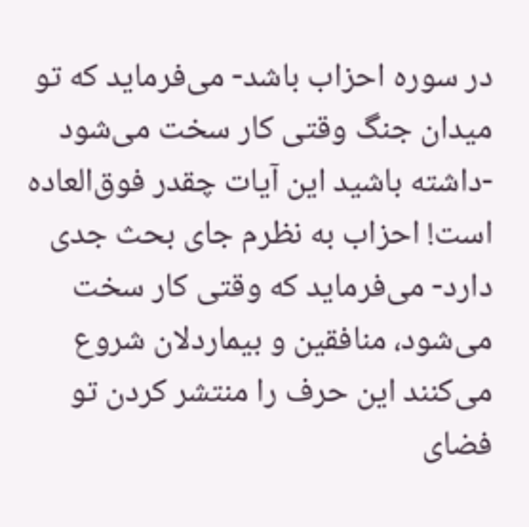در سوره احزاب باشد- می‌فرماید که تو میدان جنگ وقتی کار سخت می‌شود -داشته باشید این آیات چقدر فوق‌العاده است! احزاب به نظرم جای بحث جدی دارد- می‌فرماید که وقتی کار سخت می‌شود، منافقین و بیماردلان شروع می‌کنند این حرف را منتشر کردن تو فضای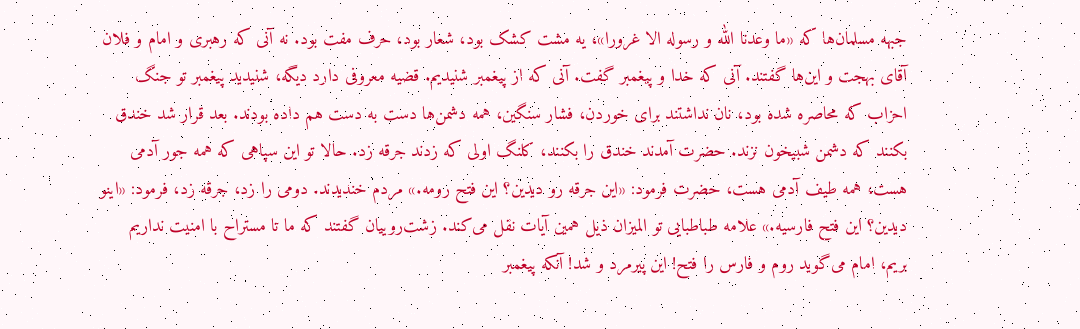جبهه مسلمان‌ها که «ما وعدنا الله و رسوله الا غرورا»، یه مشت کشک بود، شعار بود، حرف مفت بود. نه آنی که رهبری و امام و فلان آقای بهجت و این‌ها گفتند. آنی که خدا و پیغمبر گفت. آنی که از پیغمبر شنیدیم. قضیه معروفی دارد دیگه، شنیدید پیغمبر تو جنگ احزاب که محاصره شده بود، نان نداشتند برای خوردن، فشار سنگین، همه دشمن‌ها دست به دست هم داده بودند. بعد قرار شد خندق بکنند که دشمن شبیخون نزند. حضرت آمدند خندق را بکنند، کلنگ اولی که زدند جرقه زد. حالا تو این سپاهی که همه جور آدمی هست، همه طیف آدمی هست، حضرت فرمود: «این جرقه رو دیدین؟ این فتح رومه.» مردم خندیدند. دومی را زد، جرقه زد، فرمود: «اینو دیدین؟ این فتح فارسیه.» علامه طباطبایی تو المیزان ذیل همین آیات نقل می‌کند. زشت‌روییان گفتند که ما تا مستراح با امنیت نداریم بریم، امام می‌گوید روم و فارس را فتح! این پیرمرد و شد! آنکه پیغمبر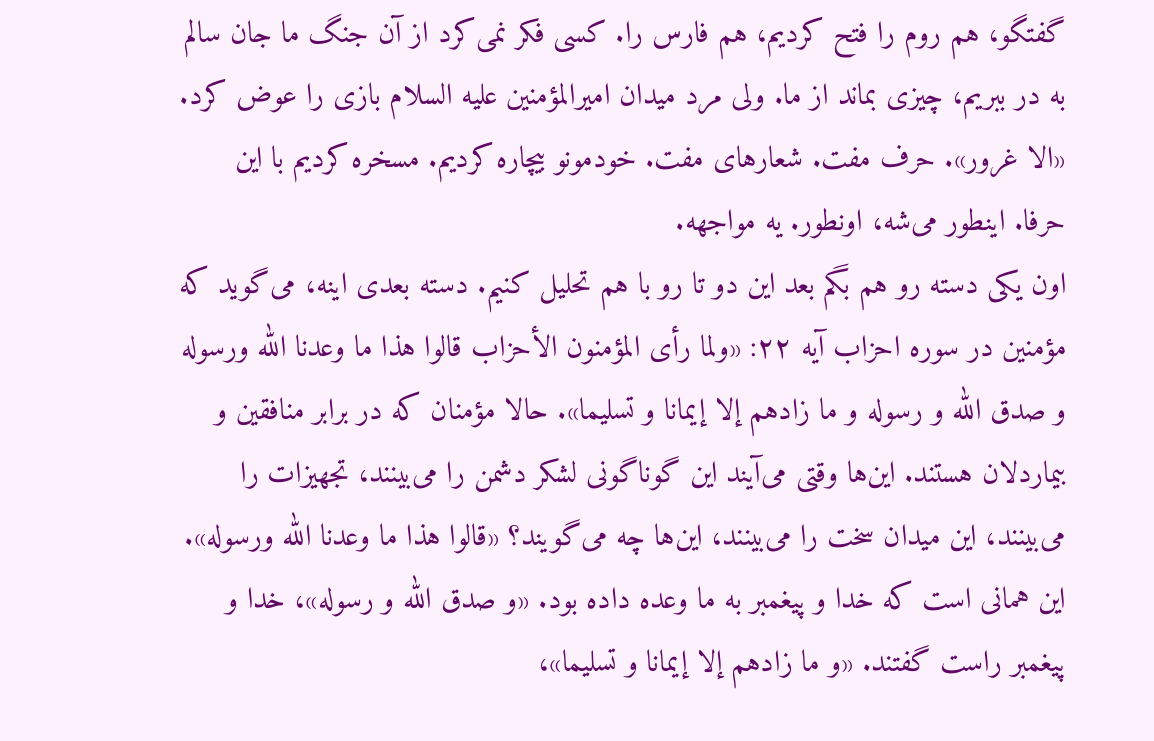گفتگو، هم روم را فتح کردیم، هم فارس را. کسی فکر نمی‌کرد از آن جنگ ما جان سالم به در ببریم، چیزی بماند از ما. ولی مرد میدان امیرالمؤمنین علیه السلام بازی را عوض کرد. «الا غرور». حرف مفت. شعارهای مفت. خودمونو بیچاره کردیم. مسخره کردیم با این حرفا. اینطور می‌شه، اونطور. یه مواجهه.
اون یکی دسته رو هم بگم بعد این دو تا رو با هم تحلیل کنیم. دسته بعدی اینه، می‌گوید که مؤمنین در سوره احزاب آیه ۲۲: «ولما رأى المؤمنون الأحزاب قالوا هذا ما وعدنا الله ورسوله و صدق الله و رسوله و ما زادهم إلا إيمانا و تسليما». حالا مؤمنان که در برابر منافقین و بیماردلان هستند. این‌ها وقتی می‌آیند این گوناگونی لشکر دشمن را می‌بینند، تجهیزات را می‌بینند، این میدان سخت را می‌بینند، این‌ها چه می‌گویند؟ «قالوا هذا ما وعدنا الله ورسوله». این همانی است که خدا و پیغمبر به ما وعده داده بود. «و صدق الله و رسوله»، خدا و پیغمبر راست گفتند. «و ما زادهم إلا إيمانا و تسليما»،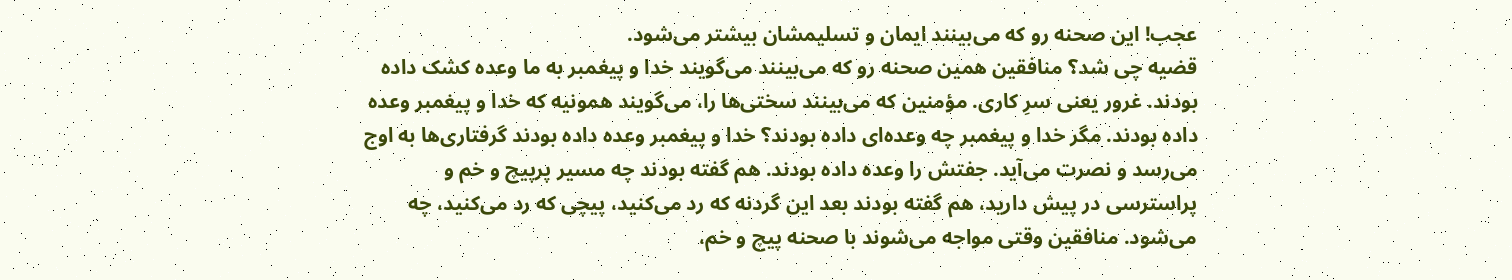عجب! این صحنه رو که می‌بینند ایمان و تسلیمشان بیشتر می‌شود.
قضیه چی شد؟ منافقین همین صحنه رو که می‌بینند می‌گویند خدا و پیغمبر به ما وعده کشک داده بودند. غرور یعنی سرِ کاری. مؤمنین که می‌بینند سختی‌ها را، می‌گویند همونیه که خدا و پیغمبر وعده داده بودند. مگر خدا و پیغمبر چه وعده‌ای داده بودند؟ خدا و پیغمبر وعده داده بودند گرفتاری‌ها به اوج می‌رسد و نصرت می‌آید. جفتش را وعده داده بودند. هم گفته بودند چه مسیر پرپیچ و خم و پراسترسی در پیش دارید، هم گفته بودند بعد این گردنه که رد می‌کنید، پیچی که رد می‌کنید، چه می‌شود. منافقین وقتی مواجه می‌شوند با صحنه پیچ و خم،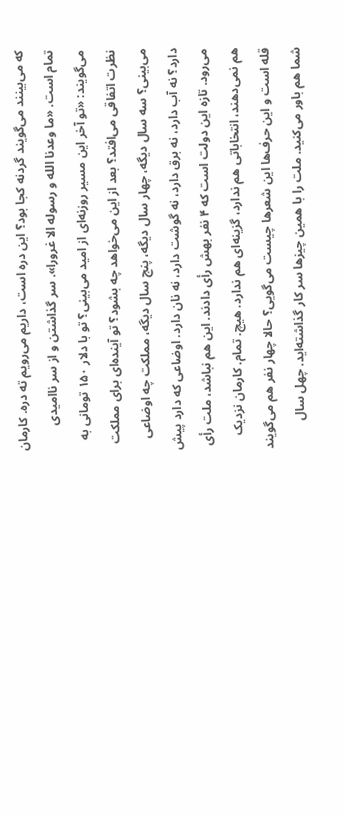که می‌بینند می‌گویند گردنه کجا بود؟ این دره است، داریم می‌رویم ته دره. کارمان تمام است. «ما وعدنا الله و رسوله الا غرورا». سر گذاشتن و از سر ناامیدی می‌گویند: «تو آخر این مسیر روزنه‌ای از امید می‌بینی؟ تو با دلار ۱۵۰ تومانی به نظرت اتفاقی می‌افتد؟ بعد از این می‌خواهد چه بشود؟ تو آینده‌ای برای مملکت می‌بینی؟ سه سال دیگه، چهار سال دیگه، پنج سال دیگه، مملکت چه اوضاعی دارد؟ نه آب دارد، نه برق دارد، نه گوشت دارد، نه نان دارد. اوضاعی که دارد پیش می‌رود. تازه این دولت است که ۴ نفر بهش رأی دادند. این هم نباشد، ملت رأی هم نمی‌دهند، انتخاباتی هم ندارد، گزینه‌ای هم ندارد. هیچ. تمام. کارمان نزدیک قله است و این حرف‌ها این شعرها چیست می‌گویی؟ حالا چهار نفر هم می‌گویند شما هم باور می‌کنید. ملت را با همین چیزها سر کار گذاشته‌اید. چهل سال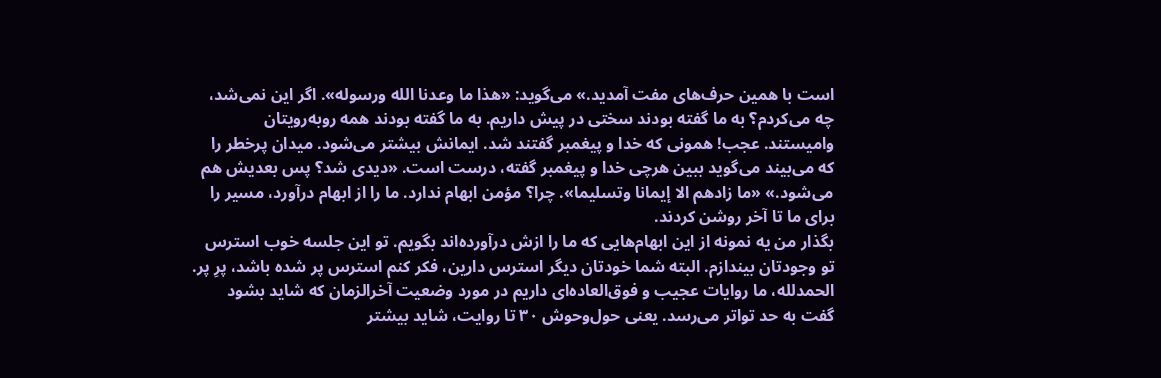است با همین حرف‌های مفت آمدید.» می‌گوید: «هذا ما وعدنا الله ورسوله». اگر این نمی‌شد، چه می‌کردم؟ به ما گفته بودند سختی در پیش داریم. به ما گفته بودند همه روبه‌رویتان وامیستند. عجب! همونی که خدا و پیغمبر گفتند شد. ایمانش بیشتر می‌شود. میدان پرخطر را که می‌بیند می‌گوید ببین هرچی خدا و پیغمبر گفته، درست است. «دیدی شد؟ پس بعدیش هم می‌شود.» «ما زادهم الا إيمانا وتسليما». چرا؟ مؤمن ابهام ندارد. ما را از ابهام درآورد، مسیر را برای ما تا آخر روشن کردند.
بگذار من یه نمونه از این ابهام‌هایی که ما را ازش درآورده‌اند بگویم. تو این جلسه خوب استرس تو وجودتان بیندازم. البته شما خودتان دیگر استرس دارین، فکر کنم استرس پر شده باشد، پرِ پر. الحمدلله، ما روایات عجیب و فوق‌العاده‌ای داریم در مورد وضعیت آخرالزمان که شاید بشود گفت به حد تواتر می‌رسد. یعنی حول‌وحوش ۳۰ تا روایت، شاید بیشتر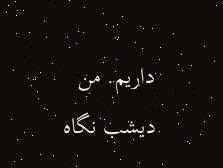داریم. من دیشب نگاه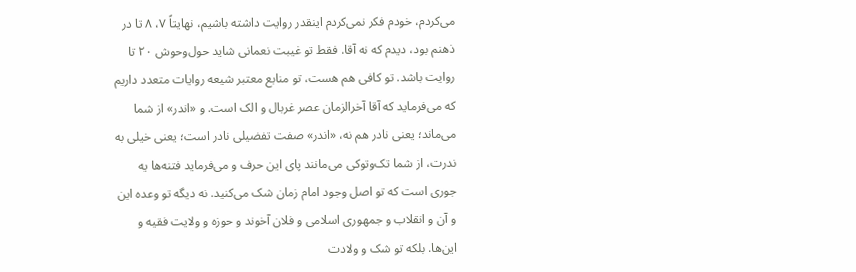می‌کردم، خودم فکر نمی‌کردم اینقدر روایت داشته باشیم، نهایتاً ۷، ۸ تا در ذهنم بود، دیدم که نه آقا. فقط تو غیبت نعمانی شاید حول‌وحوش ۲۰ تا روایت باشد. تو کافی هم هست، تو منابع معتبر شیعه روایات متعدد داریم که می‌فرماید که آقا آخرالزمان عصر غربال و الک است. و «اندر» از شما می‌ماند؛ یعنی نادر هم نه، «اندر» صفت تفضیلی نادر است؛ یعنی خیلی به ندرت، از شما تک‌وتوکی می‌مانند پای این حرف و می‌فرماید فتنه‌ها یه جوری است که تو اصل وجود امام زمان شک می‌کنید. نه دیگه تو وعده این و آن و انقلاب و جمهوری اسلامی و فلان آخوند و حوزه و ولایت فقیه و این‌ها. بلکه تو شک و ولادت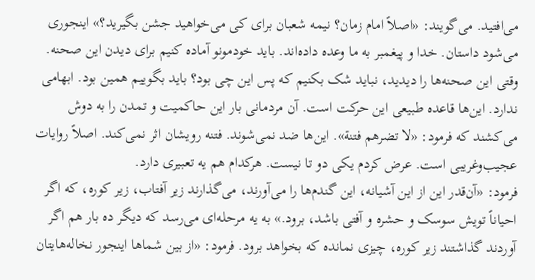می‌افتید. می‌گویند: «اصلاً امام زمان؟ نیمه شعبان برای کی می‌خواهید جشن بگیرید؟» اینجوری می‌شود داستان. خدا و پیغمبر به ما وعده داده‌اند. باید خودمونو آماده کنیم برای دیدن این صحنه. وقتی این صحنه‌ها را دیدید، نباید شک بکنیم که پس این چی بود؟ باید بگوییم همین بود. ابهامی ندارد. این‌ها قاعده طبیعی این حرکت است. آن مردمانی بار این حاکمیت و تمدن را به دوش می‌کشند که فرمود: «لا تضرهم فتنة». این‌ها ضد نمی‌شوند. فتنه رویشان اثر نمی‌کند. اصلاً روایات عجیب‌وغریبی است. عرض کردم یکی دو تا نیست. هرکدام هم یه تعبیری دارد.
فرمود: «آن‌قدر این از این آشیانه، این گندم‌ها را می‌آورند، می‌گذارند زیر آفتاب، زیر کوره، که اگر احیاناً تویش سوسک و حشره و آفتی باشد، برود.» به یه مرحله‌ای می‌رسد که دیگر ده بار هم اگر آوردند گذاشتند زیر کوره، چیزی نمانده که بخواهد برود. فرمود: «از بین شماها اینجور نخاله‌هایتان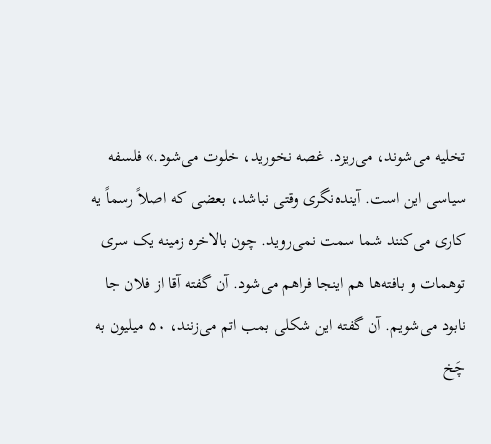تخلیه می‌شوند، می‌ریزد. غصه نخورید، خلوت می‌شود.» فلسفه سیاسی این است. آینده‌نگری وقتی نباشد، بعضی که اصلاً رسماً یه کاری می‌کنند شما سمت نمی‌روید. چون بالاخره زمینه یک سری توهمات و بافته‌ها هم اینجا فراهم می‌شود. آن گفته آقا از فلان جا نابود می‌شویم. آن گفته این شکلی بمب اتم می‌زنند، ۵۰ میلیون به چَخ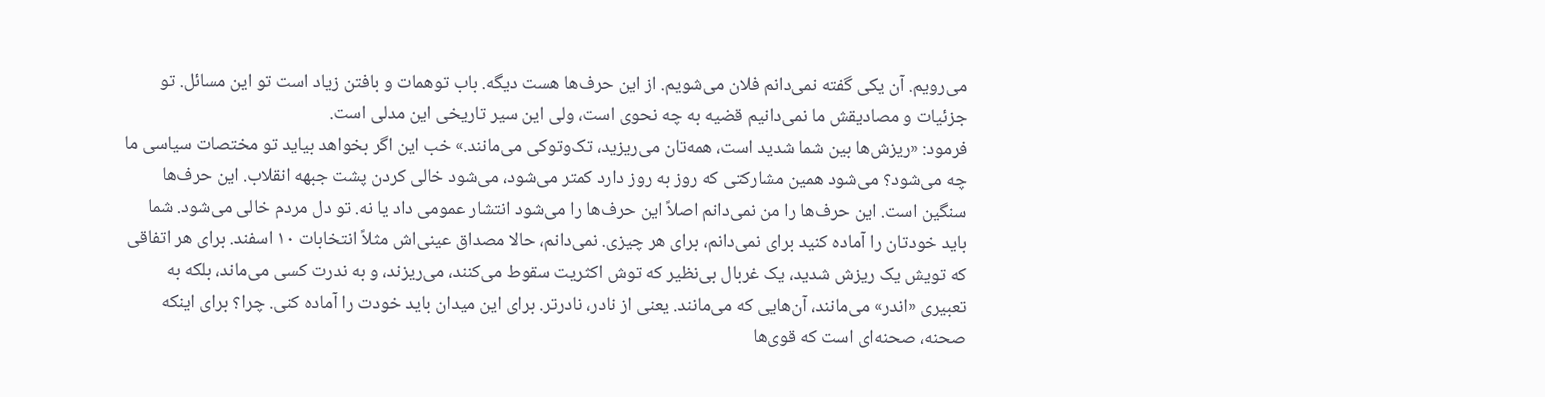می‌رویم. آن یکی گفته نمی‌دانم فلان می‌شویم. از این حرف‌ها هست دیگه. باب توهمات و بافتن زیاد است تو این مسائل. تو جزئیات و مصادیقش ما نمی‌دانیم قضیه به چه نحوی است، ولی این سیر تاریخی این مدلی است.
فرمود: «ریزش‌ها بین شما شدید است، همه‌تان می‌ریزید، تک‌وتوکی می‌مانند.» خب این اگر بخواهد بیاید تو مختصات سیاسی ما چه می‌شود؟ می‌شود همین مشارکتی که روز به روز دارد کمتر می‌شود، می‌شود خالی کردن پشت جبهه انقلاب. این حرف‌ها سنگین است. این حرف‌ها را من نمی‌دانم اصلاً این حرف‌ها را می‌شود انتشار عمومی داد یا نه. تو دل مردم خالی می‌شود. شما باید خودتان را آماده کنید برای نمی‌دانم، برای هر چیزی. نمی‌دانم، حالا مصداق عینی‌اش مثلاً انتخابات ۱۰ اسفند. برای هر اتفاقی که تویش یک ریزش شدید، یک غربال بی‌نظیر که توش اکثریت سقوط می‌کنند، می‌ریزند، و به ندرت کسی می‌ماند، بلکه به تعبیری «اندر» می‌مانند، آن‌هایی که می‌مانند. یعنی از نادر، نادرتر. برای این میدان باید خودت را آماده کنی. چرا؟ برای اینکه صحنه، صحنه‌ای است که قوی‌ها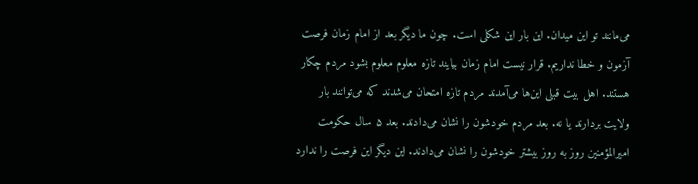می‌مانند تو این میدان. این بار این شکلی است. چون ما دیگر بعد از امام زمان فرصت آزمون و خطا نداریم. قرار نیست امام زمان بیایند تازه معلوم معلوم بشود مردم چکار هستند. اهل بیت قبلی این‌ها می‌آمدند مردم تازه امتحان می‌شدند که می‌توانند بار ولایت بردارند یا نه. بعد مردم خودشون را نشان می‌دادند. بعد ۵ سال حکومت امیرالمؤمنین روز به روز بیشتر خودشون را نشان می‌دادند. این دیگر این فرصت را ندارد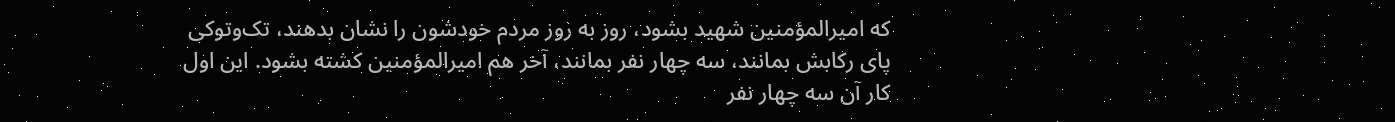که امیرالمؤمنین شهید بشود، روز به روز مردم خودشون را نشان بدهند، تک‌وتوکی پای رکابش بمانند، سه چهار نفر بمانند، آخر هم امیرالمؤمنین کشته بشود. این اول کار آن سه چهار نفر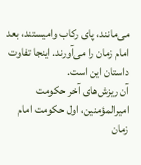می‌مانند، پای رکاب وامیستند، بعد امام زمان را می‌آورند. اینجا تفاوت داستان این است.
آن ریزش‌های آخر حکومت امیرالمؤمنین، اول حکومت امام زمان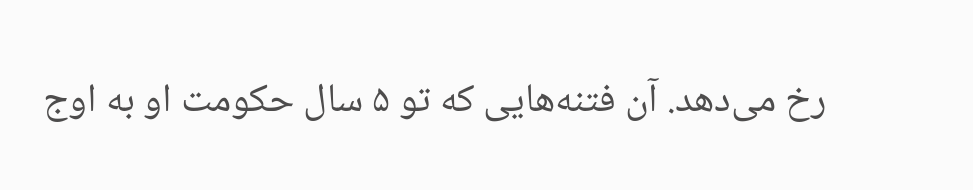رخ می‌دهد. آن فتنه‌هایی که تو ۵ سال حکومت او به اوج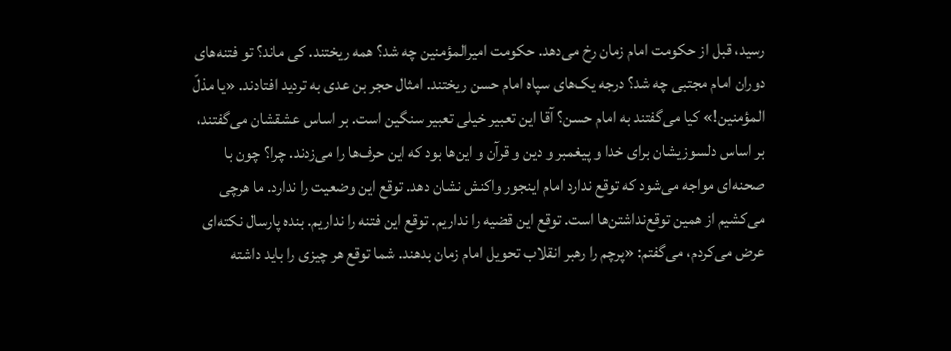رسید، قبل از حکومت امام زمان رخ می‌دهد. حکومت امیرالمؤمنین چه شد؟ همه ریختند. کی ماند؟ تو فتنه‌های دوران امام مجتبی چه شد؟ درجه یک‌های سپاه امام حسن ریختند. امثال حجر بن عدی به تردید افتادند. «یا مذلّ المؤمنین!» کیا می‌گفتند به امام حسن؟ آقا این تعبیر خیلی تعبیر سنگین است. بر اساس عشقشان می‌گفتند، بر اساس دلسوزیشان برای خدا و پیغمبر و دین و قرآن و این‌ها بود که این حرف‌ها را می‌زدند. چرا؟ چون با صحنه‌ای مواجه می‌شود که توقع ندارد امام اینجور واکنش نشان دهد. توقع این وضعیت را ندارد. ما هرچی می‌کشیم از همین توقع‌نداشتن‌ها است. توقع این قضیه را نداریم. توقع این فتنه را نداریم. بنده پارسال نکته‌ای عرض می‌کردم، می‌گفتم: «پرچم را رهبر انقلاب تحویل امام زمان بدهند. شما توقع هر چیزی را باید داشته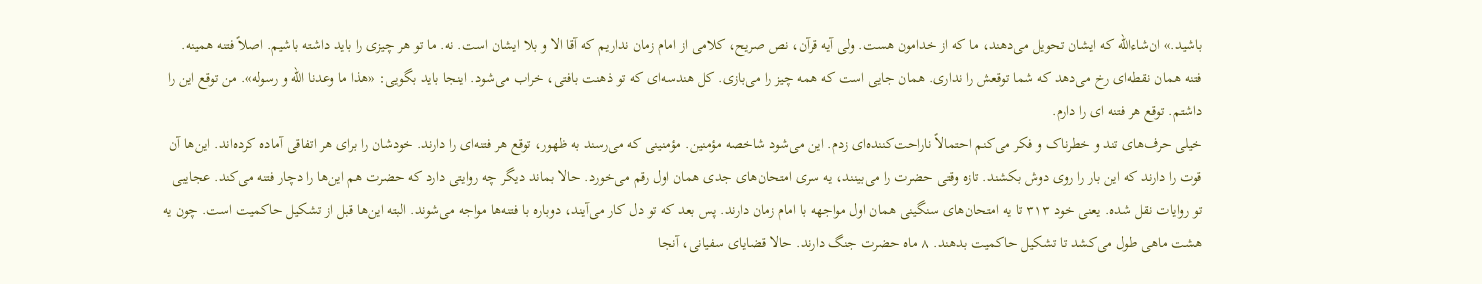باشید.» ان‌شاءالله که ایشان تحویل می‌دهند، ما که از خدامون هست. ولی آیه قرآن، نص صریح، کلامی از امام زمان نداریم که آقا الا و بلا ایشان است. نه. ما تو هر چیزی را باید داشته باشیم. اصلاً فتنه همینه. فتنه همان نقطه‌ای رخ می‌دهد که شما توقعش را نداری. همان جایی است که همه چیز را می‌بازی. کل هندسه‌ای که تو ذهنت بافتی، خراب می‌شود. اینجا باید بگویی: «هذا ما وعدنا الله و رسوله». من توقع این را داشتم. توقع هر فتنه ای را دارم.
خیلی حرف‌های تند و خطرناک و فکر می‌کنم احتمالاً ناراحت‌کننده‌ای زدم. این می‌شود شاخصه مؤمنین. مؤمنینی که می‌رسند به ظهور، توقع هر فتنه‌ای را دارند. خودشان را برای هر اتفاقی آماده کرده‌اند. این‌ها آن قوت را دارند که این بار را روی دوش بکشند. تازه وقتی حضرت را می‌بینند، یه سری امتحان‌های جدی همان اول رقم می‌خورد. حالا بماند دیگر چه روایتی دارد که حضرت هم این‌ها را دچار فتنه می‌کند. عجایبی تو روایات نقل شده. یعنی خود ۳۱۳ تا یه امتحان‌های سنگینی همان اول مواجهه با امام زمان دارند. پس بعد که تو دل کار می‌آیند، دوباره با فتنه‌ها مواجه می‌شوند. البته این‌ها قبل از تشکیل حاکمیت است. چون یه هشت ماهی طول می‌کشد تا تشکیل حاکمیت بدهند. ۸ ماه حضرت جنگ دارند. حالا قضایای سفیانی، آنجا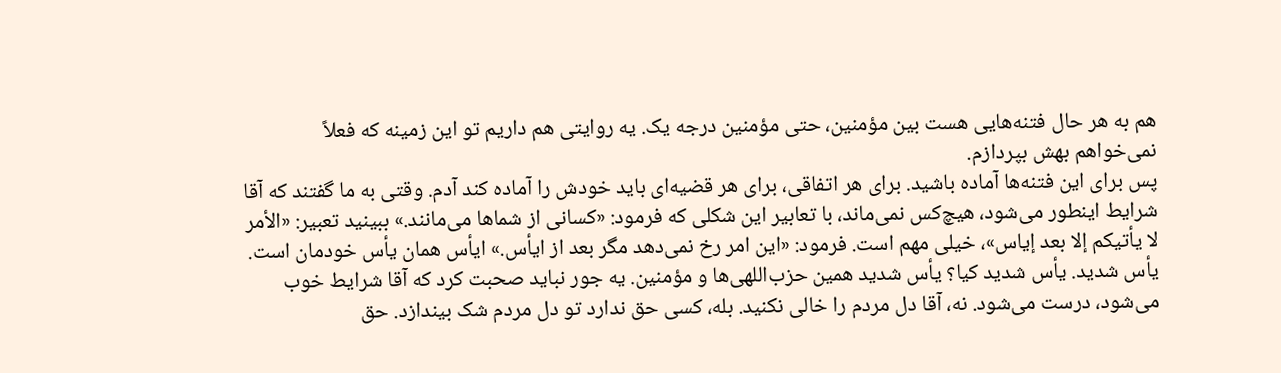هم به هر حال فتنه‌هایی هست بین مؤمنین، حتی مؤمنین درجه یک. یه روایتی هم داریم تو این زمینه که فعلاً نمی‌خواهم بهش بپردازم.
پس برای این فتنه‌ها آماده باشید. برای هر اتفاقی، برای هر قضیه‌ای باید خودش را آماده کند آدم. وقتی به ما گفتند که آقا شرایط اینطور می‌شود، هیچ‌کس نمی‌ماند، با تعابیر این شکلی که فرمود: «کسانی از شماها می‌مانند.» ببینید تعبیر: «الأمر لا يأتيكم إلا بعد إياس»، خیلی مهم است. فرمود: «این امر رخ نمی‌دهد مگر بعد از ایأس.» ایأس همان یأس خودمان است. یأس شدید. یأس شدید کیا؟ یأس شدید همین حزب‌اللهی‌ها و مؤمنین. یه جور نباید صحبت کرد که آقا شرایط خوب می‌شود، درست می‌شود. نه، آقا دل مردم را خالی نکنید. بله، کسی حق ندارد تو دل مردم شک بیندازد. حق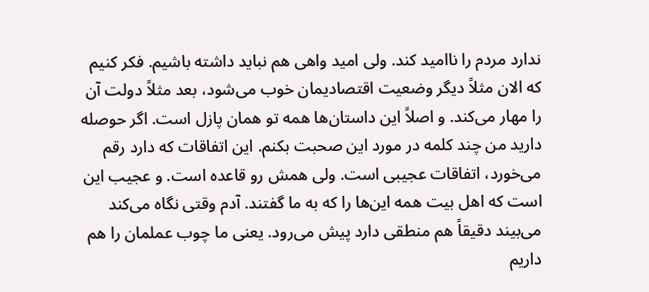ندارد مردم را ناامید کند. ولی امید واهی هم نباید داشته باشیم. فکر کنیم که الان مثلاً دیگر وضعیت اقتصادیمان خوب می‌شود، بعد مثلاً دولت آن را مهار می‌کند. و اصلاً این داستان‌ها همه تو همان پازل است. اگر حوصله دارید من چند کلمه در مورد این صحبت بکنم. این اتفاقات که دارد رقم می‌خورد، اتفاقات عجیبی است. ولی همش رو قاعده است. و عجیب این است که اهل بیت همه این‌ها را که به ما گفتند. آدم وقتی نگاه می‌کند می‌بیند دقیقاً هم منطقی دارد پیش می‌رود. یعنی ما چوب عملمان را هم داریم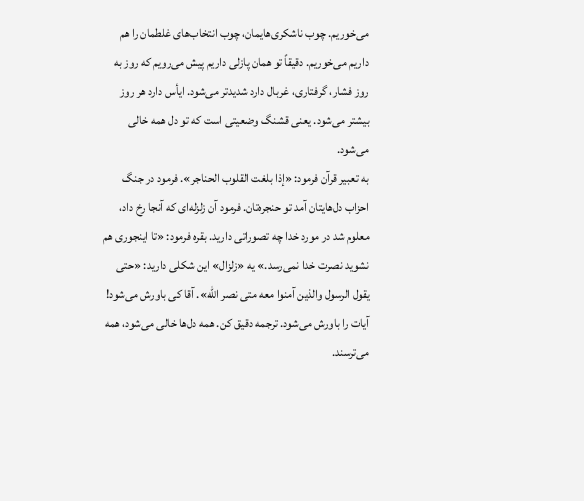می‌خوریم. چوب ناشکری‌هایمان، چوب انتخاب‌های غلطمان را هم داریم می‌خوریم. دقیقاً تو همان پازلی داریم پیش می‌رویم که روز به روز فشار، گرفتاری، غربال دارد شدیدتر می‌شود. ایأس دارد هر روز بیشتر می‌شود. یعنی قشنگ وضعیتی است که تو دل همه خالی می‌شود.
به تعبیر قرآن فرمود: «إذا بلغت القلوب الحناجر». فرمود در جنگ احزاب دل‌هایتان آمد تو حنجره‌تان. فرمود آن زلزله‌ای که آنجا رخ داد، معلوم شد در مورد خدا چه تصوراتی دارید. بقره فرمود: «تا اینجوری هم نشوید نصرت خدا نمی‌رسد.» یه «زلزال» این شکلی دارید: «حتی یقول الرسول والذین آمنوا معه متی نصر الله». آقا کی باورش می‌شود! آیات را باورش می‌شود. ترجمه دقیق کن. همه دل‌ها خالی می‌شود، همه می‌ترسند.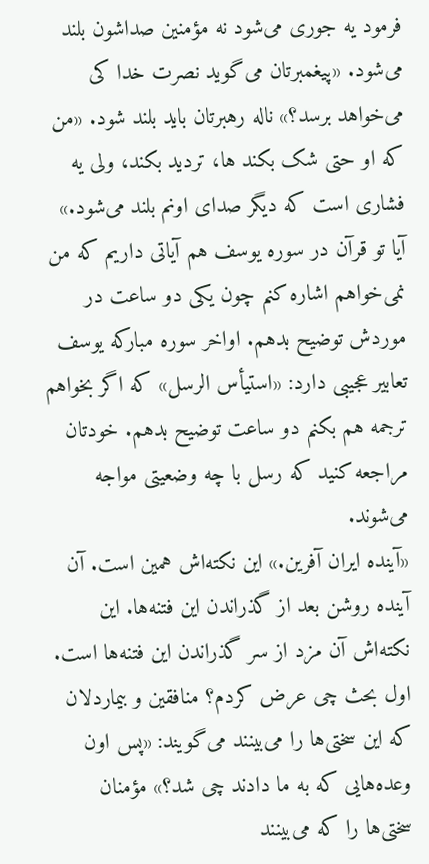فرمود یه جوری می‌شود نه مؤمنین صداشون بلند می‌شود. «پیغمبرتان می‌گوید نصرت خدا کی می‌خواهد برسد؟» ناله رهبرتان باید بلند شود. «من که او حتی شک بکند ها، تردید بکند، ولی یه فشاری است که دیگر صدای اونم بلند می‌شود.» آیا تو قرآن در سوره یوسف هم آیاتی داریم که من نمی‌خواهم اشاره کنم چون یکی دو ساعت در موردش توضیح بدهم. اواخر سوره مبارکه یوسف تعابیر عجیبی دارد: «استیأس الرسل» که اگر بخواهم ترجمه هم بکنم دو ساعت توضیح بدهم. خودتان مراجعه کنید که رسل با چه وضعیتی مواجه می‌شوند.
«آینده ایران آفرین.» این نکته‌اش همین است. آن آینده روشن بعد از گذراندن این فتنه‌ها. این نکته‌اش آن مزد از سر گذراندن این فتنه‌ها است. اول بحث چی عرض کردم؟ منافقین و بیماردلان که این سختی‌ها را می‌بینند می‌گویند: «پس اون وعده‌هایی که به ما دادند چی شد؟» مؤمنان سختی‌ها را که می‌بینند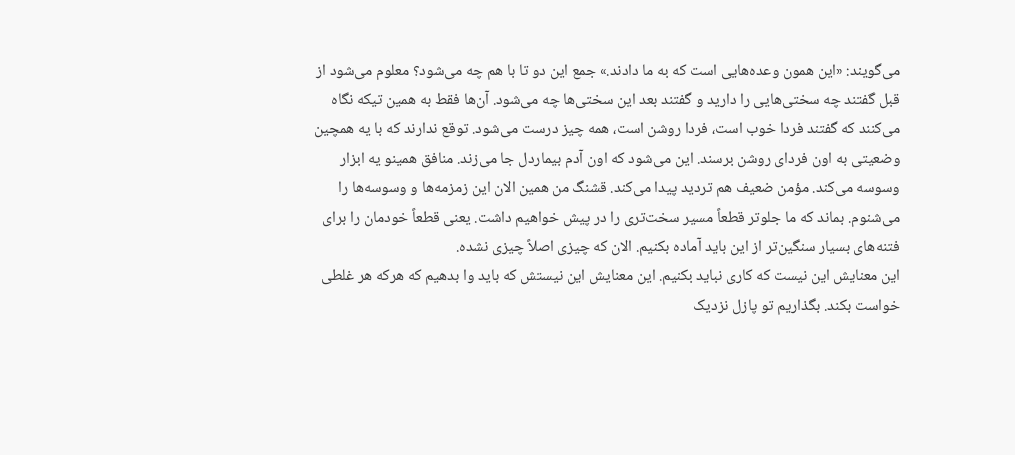می‌گویند: «این همون وعده‌هایی است که به ما دادند.» جمع این دو تا با هم چه می‌شود؟ معلوم می‌شود از قبل گفتند چه سختی‌هایی را دارید و گفتند بعد این سختی‌ها چه می‌شود. آن‌ها فقط به همین تیکه نگاه می‌کنند که گفتند فردا خوب است، فردا روشن است، همه چیز درست می‌شود. توقع ندارند که با یه همچین وضعیتی به اون فردای روشن برسند. این می‌شود که اون آدم بیماردل جا می‌زند. منافق همینو یه ابزار وسوسه می‌کند. مؤمن ضعیف هم تردید پیدا می‌کند. قشنگ من همین الان این زمزمه‌ها و وسوسه‌ها را می‌شنوم. بماند که ما جلوتر قطعاً مسیر سخت‌تری را در پیش خواهیم داشت. یعنی قطعاً خودمان را برای فتنه‌های بسیار سنگین‌تر از این باید آماده بکنیم. الان که چیزی اصلاً چیزی نشده.
این معنایش این نیست که کاری نباید بکنیم. این معنایش این نیستش که باید وا بدهیم که هرکه هر غلطی خواست بکند. بگذاریم تو پازل نزدیک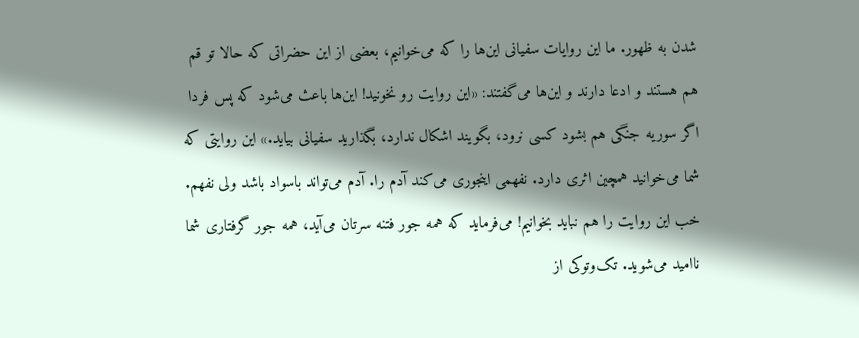شدن به ظهور. ما این روایات سفیانی این‌ها را که می‌خوانیم، بعضی از این حضراتی که حالا تو قم هم هستند و ادعا دارند و این‌ها می‌گفتند: «این روایت رو نخونید! این‌ها باعث می‌شود که پس فردا اگر سوریه جنگی هم بشود کسی نرود، بگویند اشکال ندارد، بگذارید سفیانی بیاید.» این روایتی که شما می‌خوانید همچین اثری دارد. نفهمی اینجوری می‌کند آدم را. آدم می‌تواند باسواد باشد ولی نفهم. خب این روایت را هم نباید بخوانیم! می‌فرماید که همه جور فتنه سرتان می‌آید، همه جور گرفتاری شما ناامید می‌شوید. تک‌وتوکی از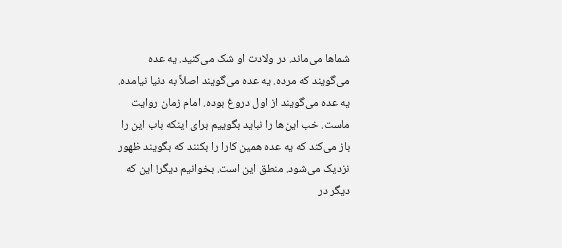شماها می‌ماند. در ولادت او شک می‌کنید. یه عده می‌گویند که مرده. یه عده می‌گویند اصلاً به دنیا نیامده. یه عده می‌گویند از اول دروغ بوده. امام زمان روایت ماست. خب این‌ها را نباید بگوییم برای اینکه باب این را باز می‌کند که یه عده همین کارا را بکنند که بگویند ظهور نزدیک می‌شود. منطق این است. بخوانیم دیگر! این که دیگر در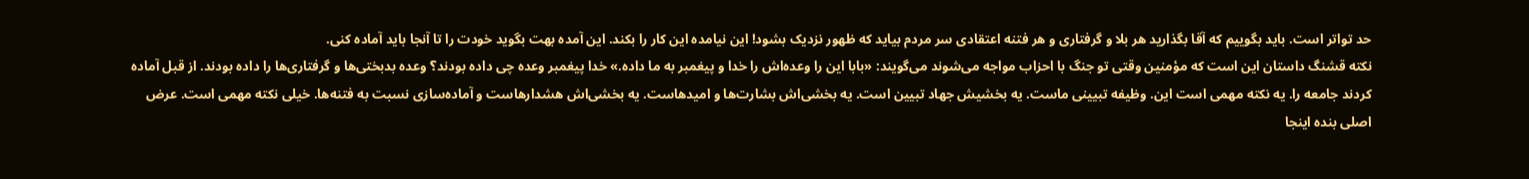حد تواتر است. باید بگوییم که آقا بگذارید هر بلا و گرفتاری و هر فتنه اعتقادی سر مردم بیاید که ظهور نزدیک بشود! این نیامده این کار را بکند. این آمده بهت بگوید خودت را تا آنجا باید آماده کنی.
نکته قشنگ داستان این است که مؤمنین وقتی تو جنگ با احزاب مواجه می‌شوند می‌گویند: «بابا این را وعده‌اش را خدا و پیغمبر به ما داده.» خدا پیغمبر وعده چی داده بودند؟ وعده بدبختی‌ها و گرفتاری‌ها را داده بودند. از قبل آماده کردند جامعه را. یه نکته مهمی است این. وظیفه تبیینی ماست. یه بخشیش جهاد تبیین است. یه بخشی‌اش بشارت‌ها و امیدهاست. یه بخشی‌اش هشدارهاست و آماده‌سازی نسبت به فتنه‌ها. خیلی نکته مهمی است. عرض اصلی بنده اینجا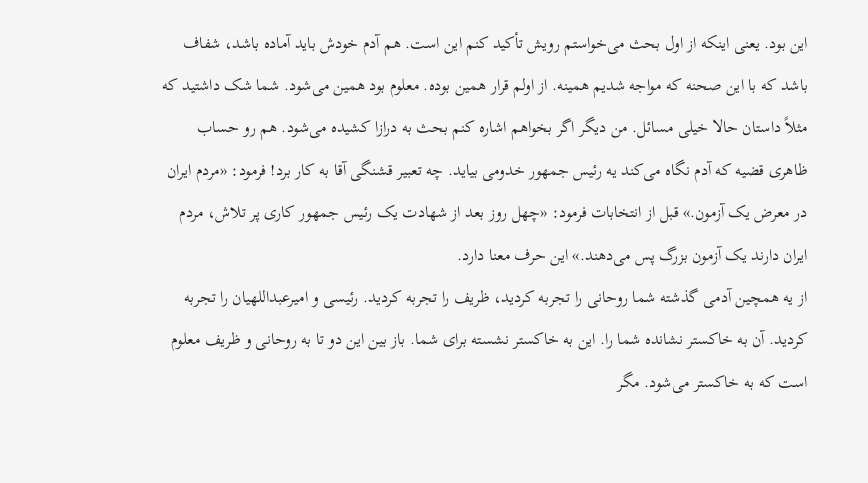این بود. یعنی اینکه از اول بحث می‌خواستم رویش تأکید کنم این است. هم آدم خودش باید آماده باشد، شفاف باشد که با این صحنه که مواجه شدیم همینه. از اولم قرار همین بوده. معلوم بود همین می‌شود. شما شک داشتید که مثلاً داستان حالا خیلی مسائل. من دیگر اگر بخواهم اشاره کنم بحث به درازا کشیده می‌شود. هم رو حساب ظاهری قضیه که آدم نگاه می‌کند یه رئیس جمهور خدومی بیاید. چه تعبیر قشنگی آقا به کار برد! فرمود: «مردم ایران در معرض یک آزمون.» قبل از انتخابات فرمود: «چهل روز بعد از شهادت یک رئیس جمهور کاری پر تلاش، مردم ایران دارند یک آزمون بزرگ پس می‌دهند.» این حرف معنا دارد.
از یه همچین آدمی گذشته شما روحانی را تجربه کردید، ظریف را تجربه کردید. رئیسی و امیرعبداللهیان را تجربه کردید. آن به خاکستر نشانده شما را. این به خاکستر نشسته برای شما. باز بین این دو تا به روحانی و ظریف معلوم است که به خاکستر می‌شود. مگر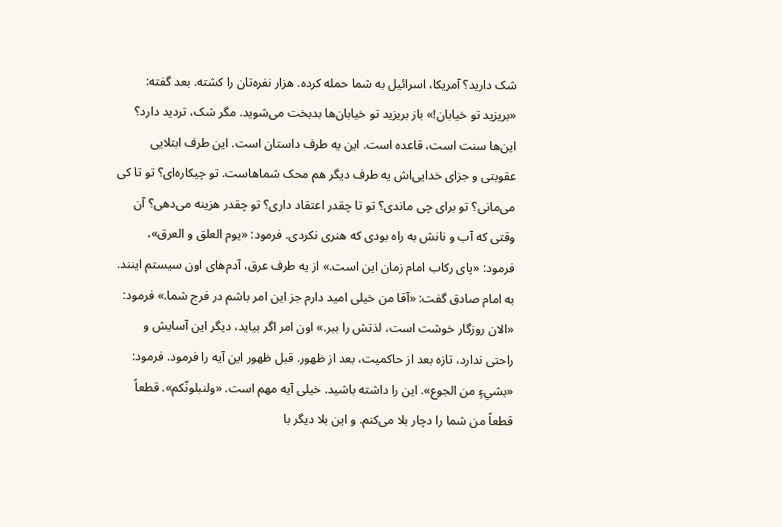شک دارید؟ آمریکا، اسرائیل به شما حمله کرده. هزار نفره‌تان را کشته. بعد گفته: «بریزید تو خیابان!» باز بریزید تو خیابان‌ها بدبخت می‌شوید. مگر شک، تردید دارد؟ این‌ها سنت است، قاعده است. این یه طرف داستان است. این طرف ابتلایی عقوبتی و جزای خدایی‌اش یه طرف دیگر هم محک شماهاست. تو چیکاره‌ای؟ تو تا کی می‌مانی؟ تو برای چی ماندی؟ تو تا چقدر اعتقاد داری؟ تو چقدر هزینه می‌دهی؟ آن وقتی که آب و نانش به راه بودی که هنری نکردی. فرمود: «یوم العلق و العرق»، فرمود: «پای رکاب امام زمان این است.» از یه طرف عرق، آدم‌های اون سیستم اینند. به امام صادق گفت: «آقا من خیلی امید دارم جز این امر باشم در فرج شما.» فرمود: «الان روزگار خوشت است، لذتش را ببر.» اون امر اگر بیاید، دیگر این آسایش و راحتی ندارد، تازه بعد از حاکمیت، بعد از ظهور. قبل ظهور این آیه را فرمود. فرمود: «بشيءٍ من الجوع». این را داشته باشید. خیلی آیه مهم است. «ولنبلونّکم». قطعاً قطعاً من شما را دچار بلا می‌کنم. و این بلا دیگر با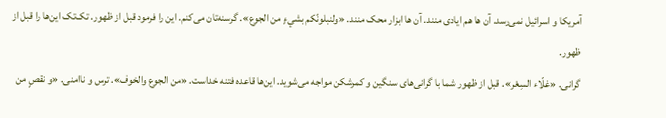آمریکا و اسرائیل نمی‌رسد. آن ها هم ایادی منند. آن ها ابزار محک منند. «ولنبلونّکم بشيءٍ من الجوع». گرسنه‌تان می‌کنم. این را فرمود قبل از ظهور. تک‌تک این‌ها را قبل از ظهور.
گرانی. «غلّاء السِعْر». قبل از ظهور شما با گرانی‌های سنگین و کمرشکن مواجه می‌شوید. این‌ها قاعده فتنه خداست. «من الجوع والخوف». ترس و ناامنی. «و نقصٍ من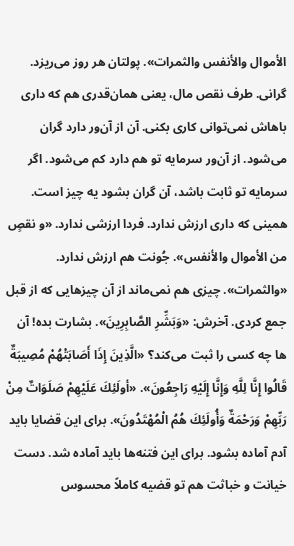الأموال والأنفس والثمرات». پولتان هر روز می‌ریزد. گرانی. طرف نقص مال، یعنی همان‌قدری هم که داری باهاش نمی‌توانی کاری بکنی. آن از آن‌ور دارد گران می‌شود. از آن‌ور سرمایه تو هم دارد کم می‌شود. اگر سرمایه تو ثابت باشد، آن گران بشود یه چیز است. همینی که داری ارزش ندارد. فردا ارزشی ندارد. «و نقصٍ من الأموال والأنفس». جُونت هم ارزش ندارد. «والثمرات». چیزی هم نمی‌ماند از آن چیزهایی که از قبل جمع کردی. آخرش: «وَبَشِّرِ الصَّابِرِينَ». بشارت بده! آن ها چه کسی را ثبت می‌کند؟ «الَّذِينَ إِذَا أَصَابَتْهُمْ مُصِيبَةٌ قَالُوا إِنَّا لِلَّهِ وَإِنَّا إِلَيْهِ رَاجِعُونَ». «أولَئِكَ عَلَيْهِمْ صَلَوَاتٌ مِنْ رَبِّهِمْ وَرَحْمَةٌ وَأُولَئِكَ هُمُ الْمُهْتَدُونَ». برای این قضایا باید آدم آماده بشود. برای این فتنه‌ها باید آماده شد. دست خیانت و خباثت هم تو قضیه کاملاً محسوس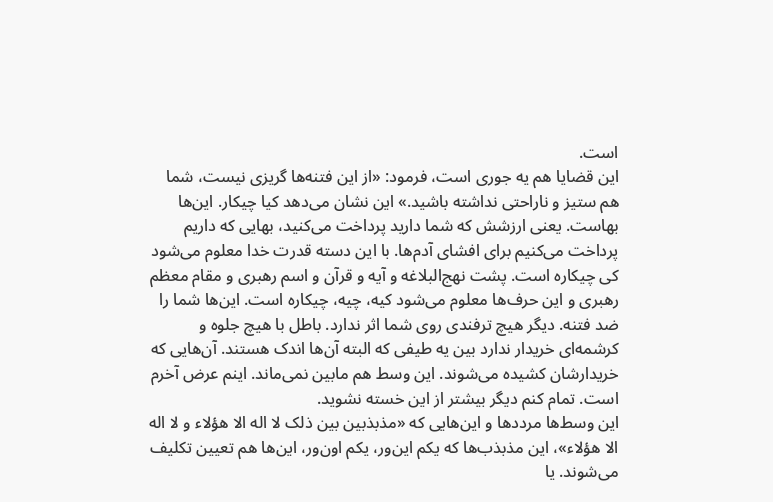است.
این قضایا هم یه جوری است، فرمود: «از این فتنه‌ها گریزی نیست، شما هم ستیز و ناراحتی نداشته باشید.» این نشان می‌دهد کیا چیکار. این‌ها بهاست. یعنی ارزشش که شما دارید پرداخت می‌کنید، بهایی که داریم پرداخت می‌کنیم برای افشای آدم‌ها. با این دسته قدرت خدا معلوم می‌شود کی چیکاره است. پشت نهج‌البلاغه و آیه و قرآن و اسم رهبری و مقام معظم رهبری و این حرف‌ها معلوم می‌شود کیه، چیه، چیکاره است. این‌ها شما را ضد فتنه. دیگر هیچ ترفندی روی شما اثر ندارد. باطل با هیچ جلوه و کرشمه‌ای خریدار ندارد بین یه طیفی که البته آن‌ها اندک هستند. آن‌هایی که خریدارشان کشیده می‌شوند. این وسط هم مابین نمی‌ماند. اینم عرض آخرم است. تمام کنم دیگر بیشتر از این خسته نشوید.
این وسط‌ها مرددها و این‌هایی که «مذبذبین بین ذلک لا اله الا هؤلاء و لا اله الا هؤلاء»، این مذبذب‌ها که یکم این‌ور، یکم اون‌ور، این‌ها هم تعیین تکلیف می‌شوند. یا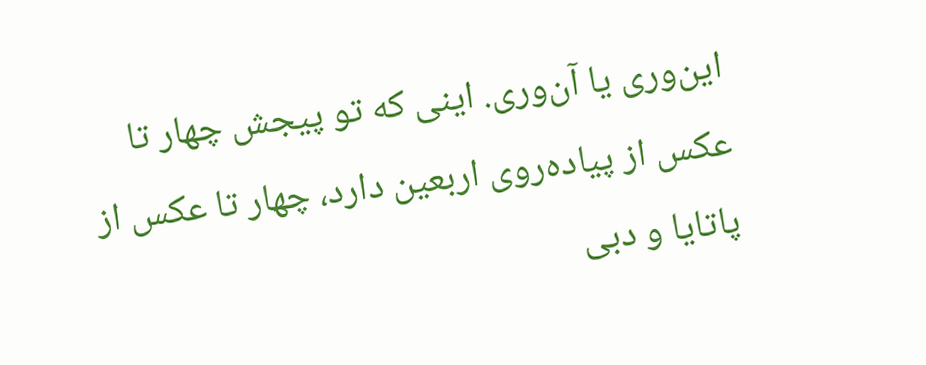این‌وری یا آن‌وری. اینی که تو پیجش چهار تا عکس از پیاده‌روی اربعین دارد، چهار تا عکس از پاتایا و دبی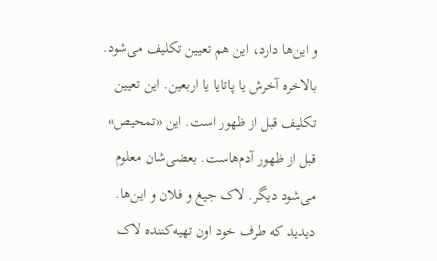و این‌ها دارد، این هم تعیین تکلیف می‌شود. بالاخره آخرش یا پاتایا یا اربعین. این تعیین تکلیف قبل از ظهور است. این «تمحیص» قبل از ظهور آدم‌هاست. بعضی‌شان معلوم می‌شود دیگر. لاک جیغ و فلان و این‌ها. دیدید که طرف خود اون تهیه‌کننده لاک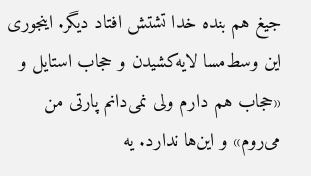جیغ هم بنده خدا تشتش افتاد دیگر. اینجوری این وسط‌مسا لایه‌کشیدن و حجاب استایل و «حجاب هم دارم ولی نمی‌دانم پارتی من می‌روم» و این‌ها ندارد. یه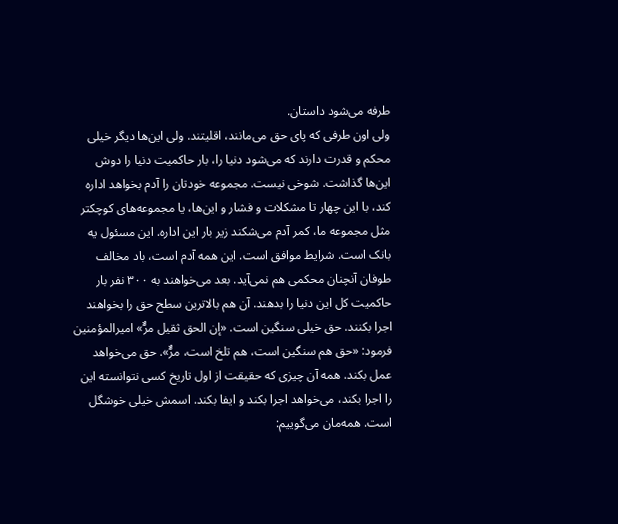طرفه می‌شود داستان.
ولی اون طرفی که پای حق می‌مانند، اقلیتند. ولی این‌ها دیگر خیلی محکم و قدرت دارند که می‌شود دنیا را، بار حاکمیت دنیا را دوش این‌ها گذاشت. شوخی نیست. مجموعه خودتان را آدم بخواهد اداره کند، با این چهار تا مشکلات و فشار و این‌ها، یا مجموعه‌های کوچکتر مثل مجموعه ما، کمر آدم می‌شکند زیر بار این اداره. این مسئول یه بانک است. شرایط موافق است. این همه آدم است، باد مخالف طوفان آنچنان محکمی هم نمی‌آید. بعد می‌خواهند به ۳۰۰ نفر بار حاکمیت کل این دنیا را بدهند. آن هم بالاترین سطح حق را بخواهند اجرا بکنند. حق خیلی سنگین است. «إن الحق ثقیل مرٌّ» امیرالمؤمنین فرمود: «حق هم سنگین است، هم تلخ است، مرٌّ». حق می‌خواهد عمل بکند. همه آن چیزی که حقیقت از اول تاریخ کسی نتوانسته این را اجرا بکند، می‌خواهد اجرا بکند و ایفا بکند. اسمش خیلی خوشگل است. همه‌مان می‌گوییم: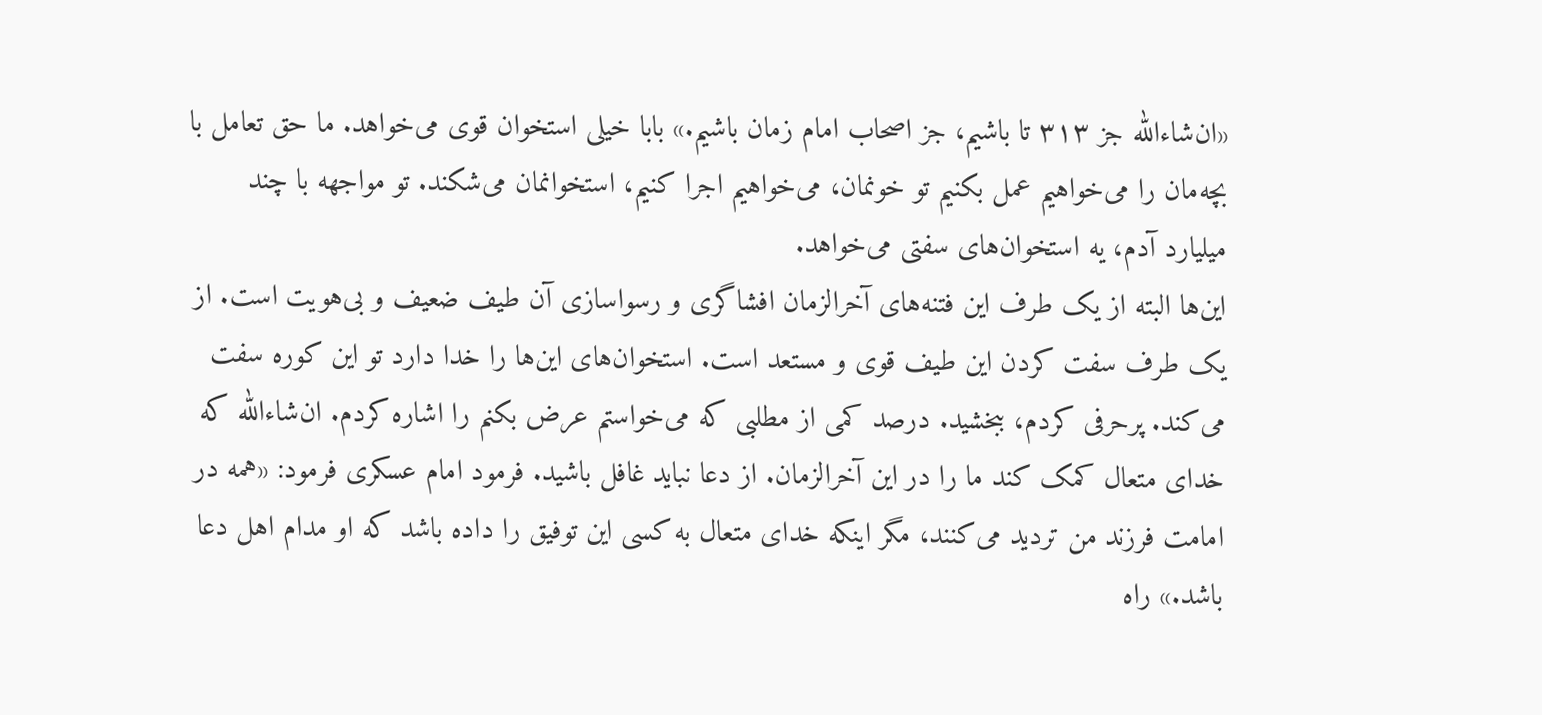«ان‌شاءالله جز ۳۱۳ تا باشیم، جز اصحاب امام زمان باشیم.» بابا خیلی استخوان قوی می‌خواهد. ما حق تعامل با بچه‌مان را می‌خواهیم عمل بکنیم تو خونمان، می‌خواهیم اجرا کنیم، استخوانمان می‌شکند. تو مواجهه با چند میلیارد آدم، یه استخوان‌های سفتی می‌خواهد.
این‌ها البته از یک طرف این فتنه‌های آخرالزمان افشاگری و رسواسازی آن طیف ضعیف و بی‌هویت است. از یک طرف سفت کردن این طیف قوی و مستعد است. استخوان‌های این‌ها را خدا دارد تو این کوره سفت می‌کند. پرحرفی کردم، ببخشید. درصد کمی از مطلبی که می‌خواستم عرض بکنم را اشاره کردم. ان‌شاءالله که خدای متعال کمک کند ما را در این آخرالزمان. از دعا نباید غافل باشید. فرمود امام عسکری فرمود: «همه در امامت فرزند من تردید می‌کنند، مگر اینکه خدای متعال به کسی این توفیق را داده باشد که او مدام اهل دعا باشد.» راه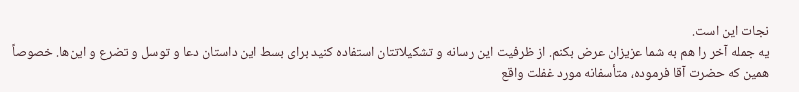نجات این است.
یه جمله آخر را هم به شما عزیزان عرض بکنم. از ظرفیت این رسانه و تشکیلاتتان استفاده کنید برای بسط این داستان دعا و توسل و تضرع و این‌ها. خصوصاً همین که حضرت آقا فرموده، متأسفانه مورد غفلت واقع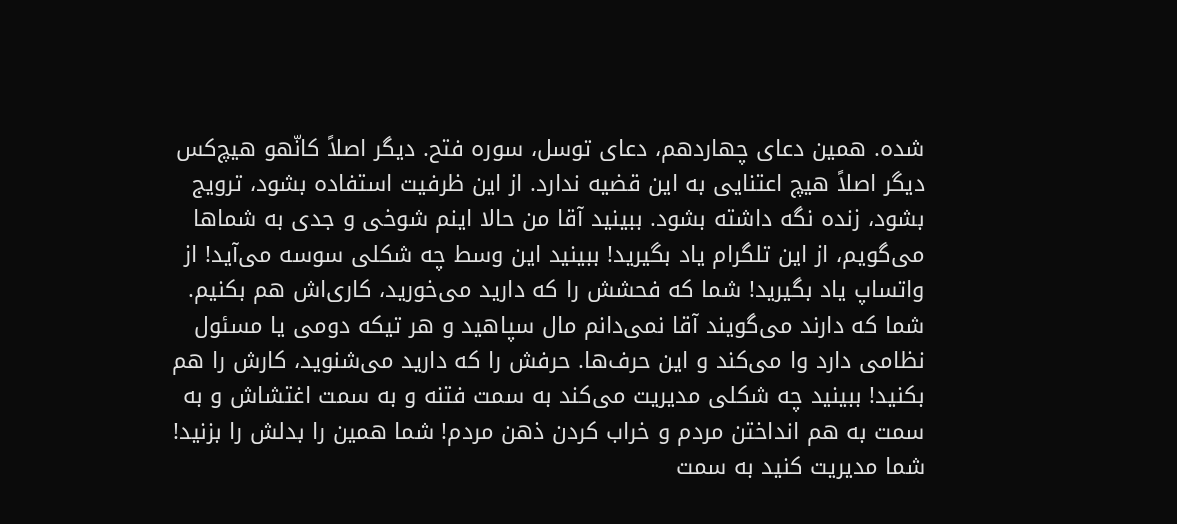شده. همین دعای چهاردهم، دعای توسل، سوره فتح. دیگر اصلاً کانّهو هیچ‌کس دیگر اصلاً هیچ اعتنایی به این قضیه ندارد. از این ظرفیت استفاده بشود، ترویج بشود، زنده نگه داشته بشود. ببینید آقا من حالا اینم شوخی و جدی به شماها می‌گویم، از این تلگرام یاد بگیرید! ببینید این وسط چه شکلی سوسه می‌آید! از واتساپ یاد بگیرید! شما که فحشش را که دارید می‌خورید، کاری‌اش هم بکنیم. شما که دارند می‌گویند آقا نمی‌دانم مال سپاهید و هر تیکه دومی یا مسئول نظامی دارد وا می‌کند و این حرف‌ها. حرفش را که دارید می‌شنوید، کارش را هم بکنید! ببینید چه شکلی مدیریت می‌کند به سمت فتنه و به سمت اغتشاش و به سمت به هم انداختن مردم و خراب کردن ذهن مردم! شما همین را بدلش را بزنید! شما مدیریت کنید به سمت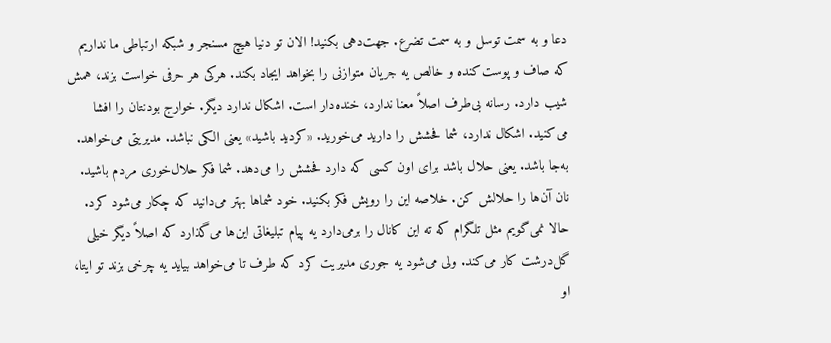دعا و به سمت توسل و به سمت تضرع. جهت‌دهی بکنید! الان تو دنیا هیچ مسنجر و شبکه ارتباطی ما نداریم که صاف و پوست‌کنده و خالص یه جریان متوازنی را بخواهد ایجاد بکند. هرکی هر حرفی خواست بزند، همش شیب دارد. رسانه بی‌طرف اصلاً معنا ندارد، خنده‌دار است. اشکال ندارد دیگر. خوارج بودنتان را افشا می‌کنید. اشکال ندارد، شما فحشش را دارید می‌خورید. «کردید باشید» یعنی الکی نباشد. مدیریتی می‌خواهد. به‌جا باشد. یعنی حلال باشد برای اون کسی که دارد فحشش را می‌دهد. شما فکر حلال‌خوری مردم باشید. نان آن‌ها را حلالش کن. خلاصه این را رویش فکر بکنید. خود شماها بهتر می‌دانید که چکار می‌شود کرد. حالا نمی‌گویم مثل تلگرام که ته این کانال را برمی‌دارد یه پیام تبلیغاتی این‌ها می‌گذارد که اصلاً دیگر خیلی گل‌درشت کار می‌کند. ولی می‌شود یه جوری مدیریت کرد که طرف تا می‌خواهد بیاید یه چرخی بزند تو ایتا، او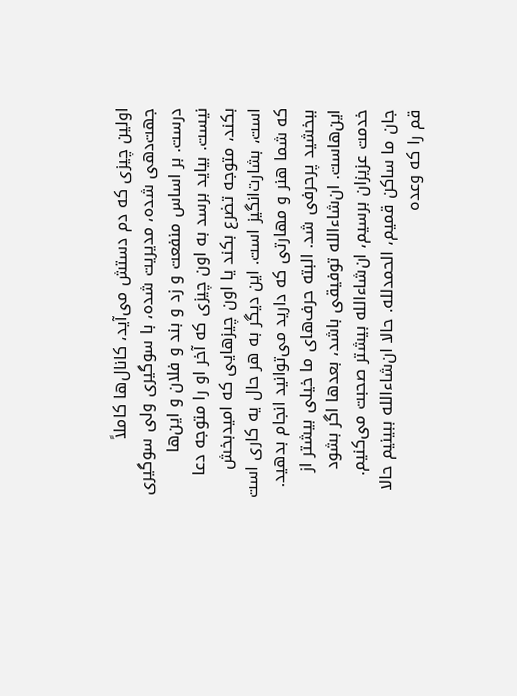اولین چیزی که دم دستش می‌آید، کانال‌ها کاملاً جهت‌دهی شده، مدیریت شده، با سوگیری ولی سوگیری درست. بر اساس منفعت و زد و بند و فلان و این‌ها نیست. بیاید برسد به اون چیزی که آخر او را متوجه دعا بکند، متوجه تضرع بکند یا اون چیزهایی که امیدبخش است، بشارت‌انگیز است. این دیگر به هر حال یه کاری است که شما هنر و مهارتی که دارید می‌توانید انجام بدهید.
ببخشید پرحرفی شد. البته حرف‌های ما خیلی بیشتر از این‌هاست. ان‌شاءالله توفیقی باشد، بعدها اگر بشود خدمت عزیزان برسیم، ان‌شاءالله بیشتر صحبت می‌کنیم. جان ما ساکن قمیم، الحمدلله. حالا ان‌شاءالله ببینیم حالا قم را که وعده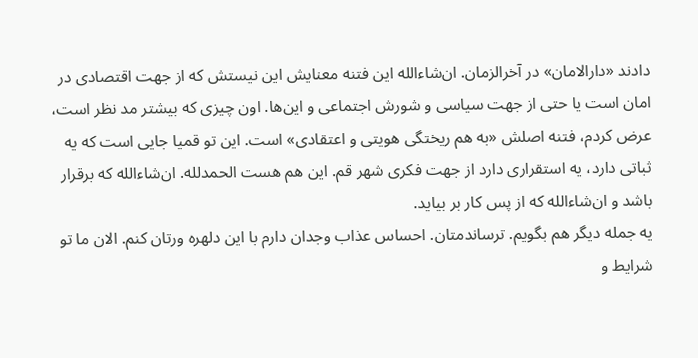دادند «دارالامان» در آخرالزمان. ان‌شاءالله این فتنه معنایش این نیستش که از جهت اقتصادی در امان است یا حتی از جهت سیاسی و شورش اجتماعی و این‌ها. اون چیزی که بیشتر مد نظر است، عرض کردم، فتنه اصلش «به هم ریختگی هویتی و اعتقادی» است. این تو قمیا جایی است که یه ثباتی دارد، یه استقراری دارد از جهت فکری شهر قم. این هم هست الحمدلله. ان‌شاءالله که برقرار باشد و ان‌شاءالله که از پس کار بر بیاید.
یه جمله دیگر هم بگویم. ترساندمتان. احساس عذاب وجدان دارم با این دلهره ورتان کنم. الان ما تو شرایط و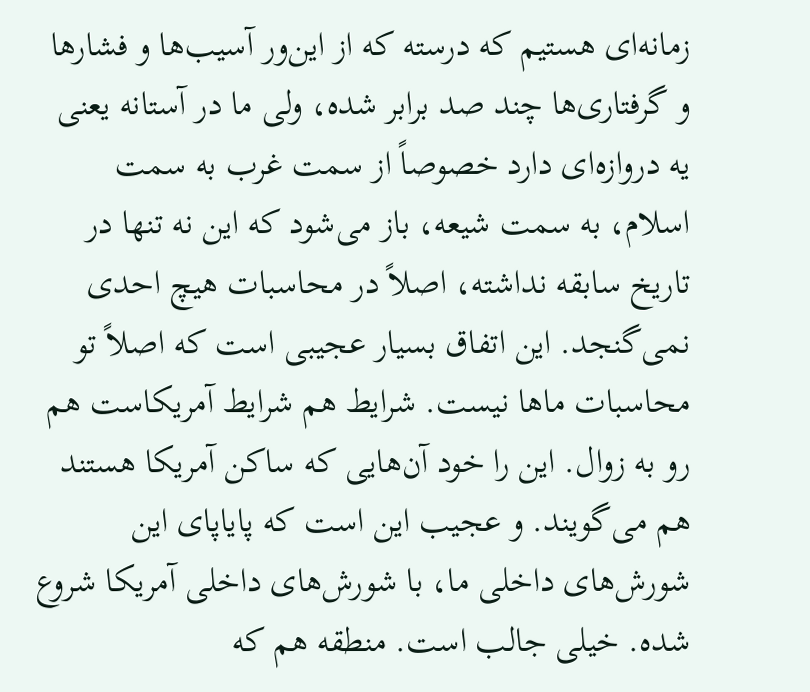زمانه‌ای هستیم که درسته که از این‌ور آسیب‌ها و فشارها و گرفتاری‌ها چند صد برابر شده، ولی ما در آستانه یعنی یه دروازه‌ای دارد خصوصاً از سمت غرب به سمت اسلام، به سمت شیعه، باز می‌شود که این نه تنها در تاریخ سابقه نداشته، اصلاً در محاسبات هیچ احدی نمی‌گنجد. این اتفاق بسیار عجیبی است که اصلاً تو محاسبات ماها نیست. شرایط هم شرایط آمریکاست هم رو به زوال. این را خود آن‌هایی که ساکن آمریکا هستند هم می‌گویند. و عجیب این است که پایاپای این شورش‌های داخلی ما، با شورش‌های داخلی آمریکا شروع شده. خیلی جالب است. منطقه هم که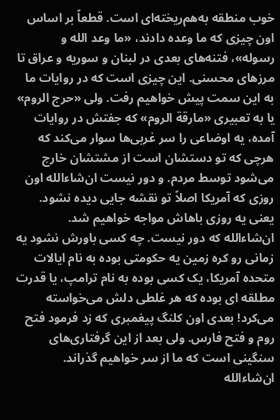خوب منطقه به‌هم‌ریخته‌ای است. قطعاً بر اساس اون چیزی که ما وعده دادند، «ما وعد الله و رسوله»، فتنه‌های بعدی در لبنان و سوریه و عراق تا مرزهای محسنی. این چیزی است که در روایات ما به این سمت پیش خواهیم رفت. ولی «حرج الروم» یا به تعبیری «مارقة الروم» که جفتش در روایات آمده، یه اوضاعی را سر غربی‌ها سوار می‌کند که هرچی که تو دستشان است از مشتشان خارج می‌شود توسط مردم. و دور نیست ان‌شاءالله اون روزی که آمریکا اصلاً تو نقشه جایی دیده نشود. یعنی یه روزی باهاش مواجه خواهیم شد. ان‌شاءالله که دور نیست. چه کسی باورش نشود یه زمانی رو کره زمین یه حکومتی بوده به نام ایالات متحده آمریکا، یک کسی بوده به نام ترامپ، یا قدرت مطلقه ای بوده که هر غلطی دلش می‌خواسته می‌کرد! بعدی اون کلنگ پیغمبری که زد فرمود فتح روم و فتح فارس. ولی بعد از این گرفتاری‌های سنگینی است که ما از سر خواهیم گذراند. ان‌شاءالله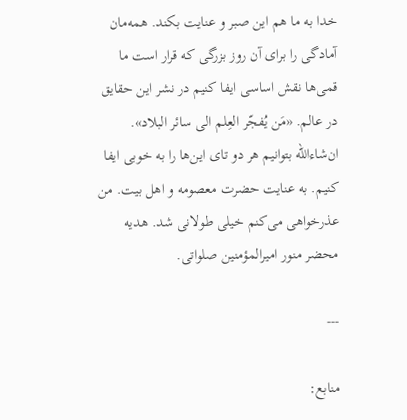خدا به ما هم این صبر و عنایت بکند. همه‌مان آمادگی را برای آن روز بزرگی که قرار است ما قمی‌ها نقش اساسی ایفا کنیم در نشر این حقایق در عالم. «مَن یُفجّر العِلم الی سائر البلاد». ان‌شاءالله بتوانیم هر دو تای این‌ها را به خوبی ایفا کنیم. به عنایت حضرت معصومه و اهل بیت. من عذرخواهی می‌کنم خیلی طولانی شد. هدیه محضر منور امیرالمؤمنین صلواتی.

---

منابع: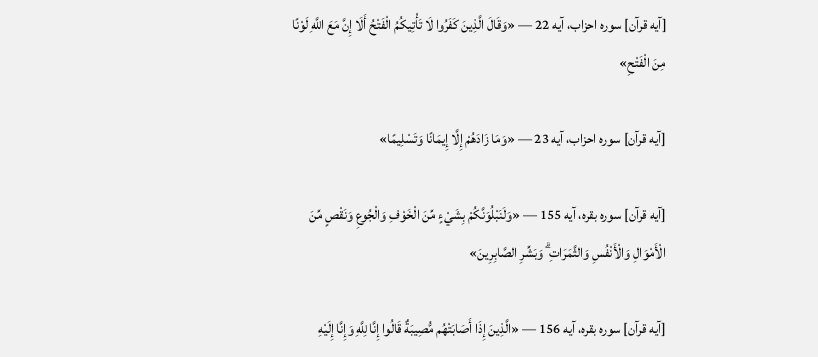[آیه قرآن] سوره احزاب، آیه 22 — «وَقَالَ الَّذِينَ كَفَرُوا لَا تَأْتِيكُمُ الْفَتْحُ أَلَا إِنَّ مَعَ اللَّهِ لَوْنًا مِنَ الْفَتْحِ»

[آیه قرآن] سوره احزاب، آیه 23 — «وَمَا زَادَهُمْ إِلَّا إِيمَانًا وَتَسْلِيمًا»

[آیه قرآن] سوره بقره، آیه 155 — «وَلَنَبْلُوَنَّكُمْ بِشَيْءٍ مِّنَ الْخَوْفِ وَالْجُوعِ وَنَقْصٍ مِّنَ الْأَمْوَالِ وَالْأَنْفُسِ وَالثَّمَرَاتِ ۗ وَبَشِّرِ الصَّابِرِينَ»

[آیه قرآن] سوره بقره، آیه 156 — «الَّذِينَ إِذَا أَصَابَتْهُم مُّصِيبَةٌ قَالُوا إِنَّا لِلَّهِ وَإِنَّا إِلَيْهِ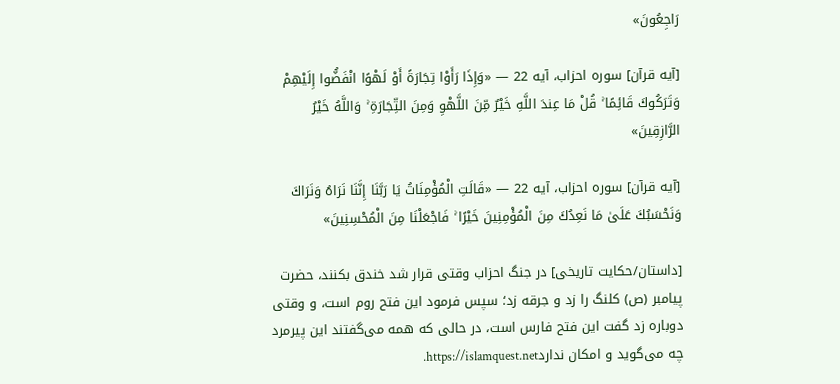رَاجِعُونَ»

[آیه قرآن] سوره احزاب، آیه 22 — «وَإِذَا رَأَوْا تِجَارَةً أَوْ لَهْوًا انْفَضُّوا إِلَيْهِمْ وَتَرَكُوكَ قَائِمًا ۚ قُلْ مَا عِندَ اللَّهِ خَيْرٌ مِّنَ اللَّهْوِ وَمِنَ التِّجَارَةِ ۚ وَاللَّهُ خَيْرُ الرَّازِقِينَ»

[آیه قرآن] سوره احزاب، آیه 22 — «قَالَتِ الْمُؤْمِنَاتُ يَا رَبَّنَا إِنَّنَا نَرَاهُ وَنَرَاكَ وَنَحْسَبُكَ عَلَىٰ مَا نَعِدُكَ مِنَ الْمُؤْمِنِينَ خَيْرًا ۚ فَاجْعَلْنَا مِنَ الْمُحْسِنِينَ»

[داستان/حکایت تاریخی] در جنگ احزاب وقتی قرار شد خندق بکنند، حضرت پیامبر (ص) کلنگ را زد و جرقه زد؛ سپس فرمود این فتح روم است، و وقتی دوباره زد گفت این فتح فارس است، در حالی که همه می‌گفتند این پیرمرد چه می‌گوید و امکان نداردhttps://islamquest.net.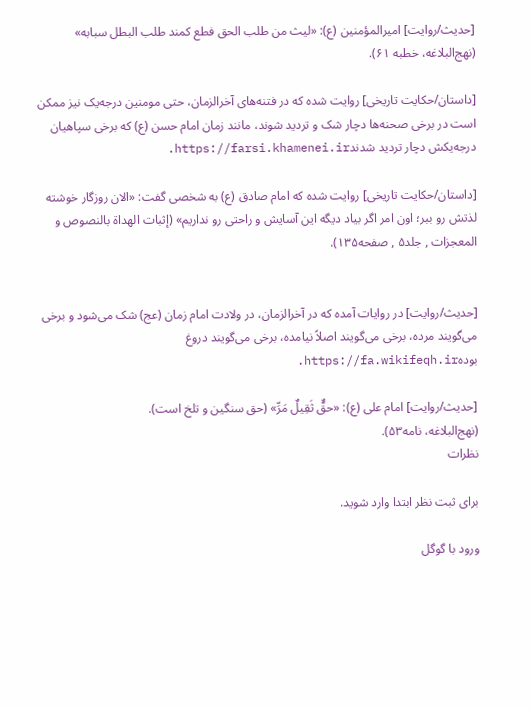[حدیث/روایت] امیرالمؤمنین (ع): «لیث من طلب الحق فطع کمند طلب البطل سبابه»
(نهج‌البلاغه، خطبه ۶۱).

[داستان/حکایت تاریخی] روایت شده که در فتنه‌های آخرالزمان، حتی مومنین درجه‌یک نیز ممکن است در برخی صحنه‌ها دچار شک و تردید شوند، مانند زمان امام حسن (ع) که برخی سپاهیان درجه‌یکش دچار تردید شدندhttps://farsi.khamenei.ir.

[داستان/حکایت تاریخی] روایت شده که امام صادق (ع) به شخصی گفت: «الان روزگار خوشته لذتش رو ببر؛ اون امر اگر بیاد دیگه این آسایش و راحتی رو نداریم» (إثبات الهداة بالنصوص و المعجزات , جلد۵ , صفحه۱۳۵).


[حدیث/روایت] در روایات آمده که در آخرالزمان، در ولادت امام زمان (عج) شک می‌شود و برخی می‌گویند مرده، برخی می‌گویند اصلاً نیامده، برخی می‌گویند دروغ بودهhttps://fa.wikifeqh.ir.

[حدیث/روایت] امام علی (ع): «حقٌّ ثَقِيلٌ مَرِّ» (حق سنگین و تلخ است).
(نهج‌البلاغه، نامه۵۳).
نظرات

برای ثبت نظر ابتدا وارد شوید.

ورود با گوگل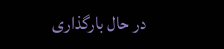در حال بارگذاری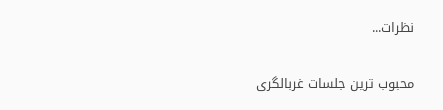نظرات...

محبوب ترین جلسات غربالگری